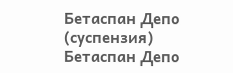Бетаспан Депо (суспензия)
Бетаспан Депо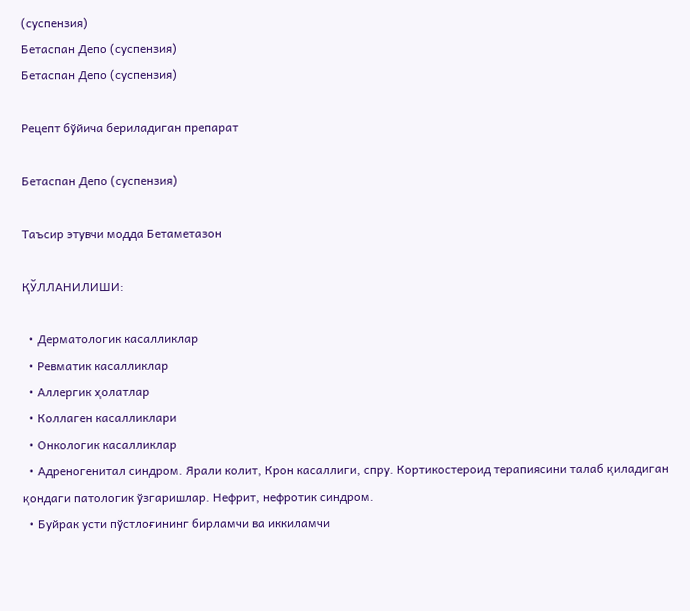(суспензия)
Бетаспан Депо (суспензия)
Бетаспан Депо (суспензия)

Рецепт бўйича бериладиган препарат

Бетаспан Депо (суспензия)

Таъсир этувчи модда Бетаметазон

ҚЎЛЛАНИЛИШИ:

  • Дерматологик касалликлар
  • Ревматик касалликлар
  • Аллергик ҳолатлар
  • Коллаген касалликлари
  • Онкологик касалликлар
  • Адреногенитал синдром. Ярали колит, Крон касаллиги, спру. Кортикостероид терапиясини талаб қиладиган қондаги патологик ўзгаришлар. Нефрит, нефротик синдром.
  • Буйрак усти пўстлоғининг бирламчи ва иккиламчи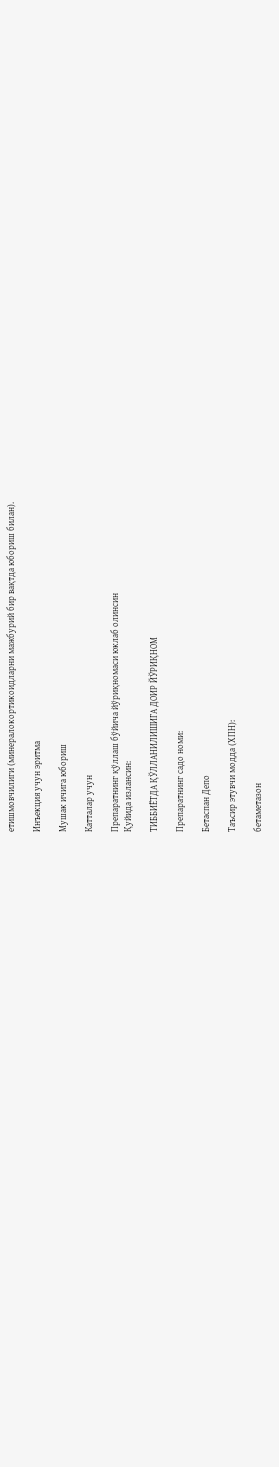етишмовчилиги (минералокортикоидларни мажбурий бир вақтда юбориш билан).

Инъекция учун эритма

Мушак ичига юбориш

Катталар учун

Препаратнинг қўллаш бўйича йўриқномаси юклаб олинсин
Қуйида излансин:

ТИББИЁТДА ҚЎЛЛАНИЛИШИГА ДОИР ЙЎРИҚНОМ

Препаратнинг садо номи:

Бетаспан Депо

Таъсир этувчи модда (ХПН):

бетаметазон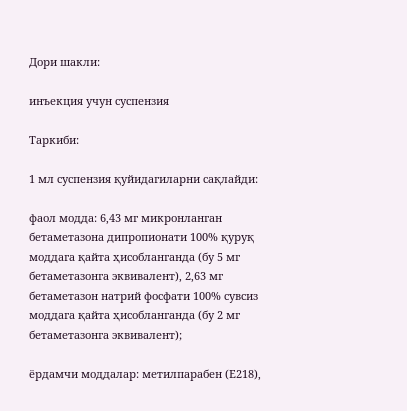Дори шакли:

инъекция учун суспензия

Таркиби:

1 мл суспензия қуйидагиларни сақлайди:

фаол модда: 6,43 мг микронланган бетаметазона дипропионати 100% қуруқ моддага қайта ҳисобланганда (бу 5 мг бетаметазонга эквивалент), 2,63 мг бетаметазон натрий фосфати 100% сувсиз моддага қайта ҳисобланганда (бу 2 мг бетаметазонга эквивалент);

ёрдамчи моддалар: метилпарабен (Е218),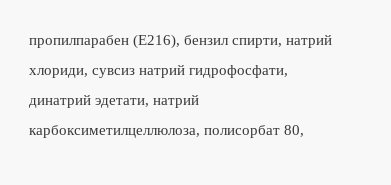пропилпарабен (Е216), бензил спирти, натрий хлориди, сувсиз натрий гидрофосфати, динатрий эдетати, натрий карбоксиметилцеллюлоза, полисорбат 80,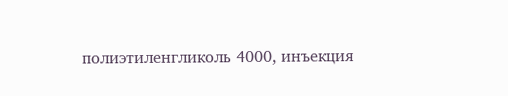полиэтиленгликоль 4000, инъекция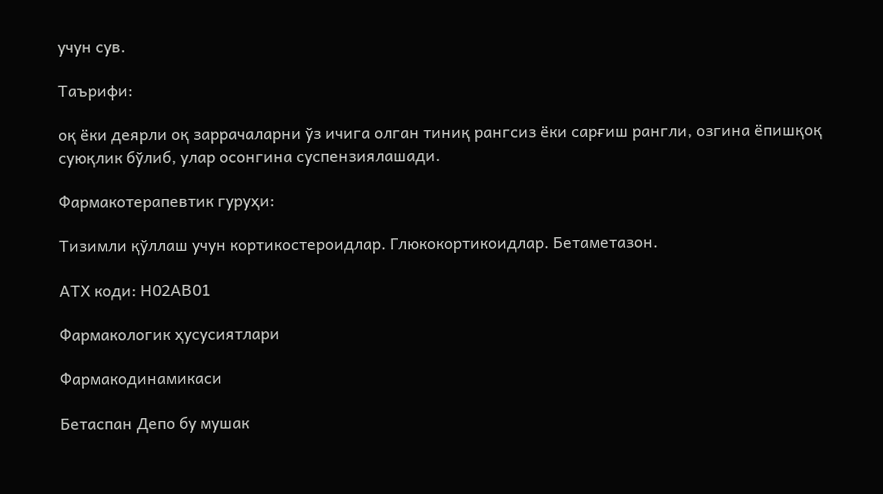учун сув.

Таърифи:

оқ ёки деярли оқ заррачаларни ўз ичига олган тиниқ рангсиз ёки сарғиш рангли, озгина ёпишқоқ суюқлик бўлиб, улар осонгина суспензиялашади.

Фармакотерапевтик гуруҳи:

Тизимли қўллаш учун кортикостероидлар. Глюкокортикоидлар. Бетаметазон.

АТХ коди: Н02АВ01

Фармакологик ҳусусиятлари

Фармакодинамикаси

Бетаспан Депо бу мушак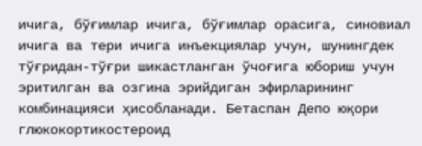ичига, бўғимлар ичига, бўғимлар орасига, синовиал ичига ва тери ичига инъекциялар учун, шунингдек тўғридан-тўғри шикастланган ўчоғига юбориш учун эритилган ва озгина эрийдиган эфирларининг комбинацияси ҳисобланади. Бетаспан Депо юқори глюкокортикостероид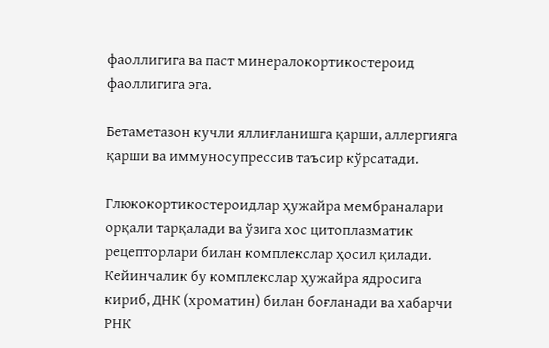фаоллигига ва паст минералокортикостероид фаоллигига эга.

Бетаметазон кучли яллиғланишга қарши, аллергияга қарши ва иммуносупрессив таъсир кўрсатади.

Глюкокортикостероидлар ҳужайра мембраналари орқали тарқалади ва ўзига хос цитоплазматик рецепторлари билан комплекслар ҳосил қилади. Кейинчалик бу комплекслар ҳужайра ядросига кириб, ДНК (хроматин) билан боғланади ва хабарчи РНК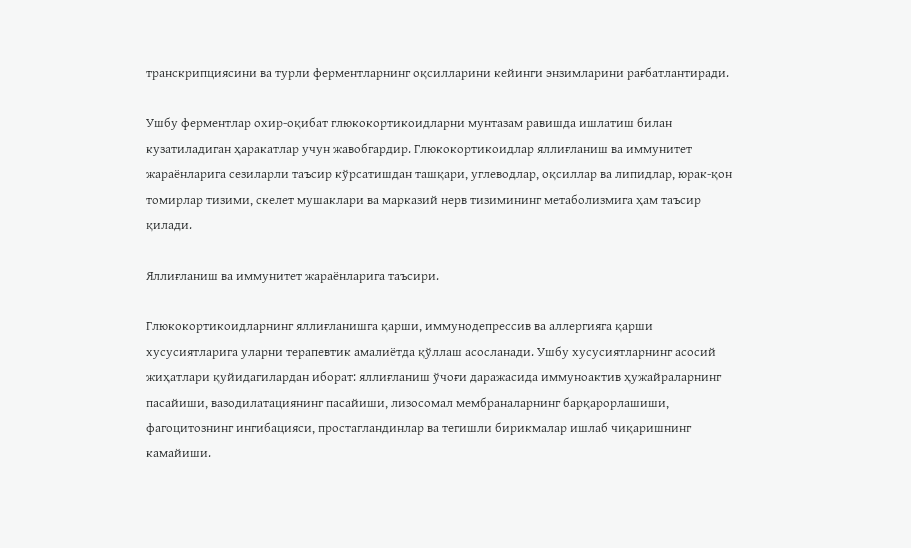транскрипциясини ва турли ферментларнинг оқсилларини кейинги энзимларини рағбатлантиради.

Ушбу ферментлар охир-оқибат глюкокортикоидларни мунтазам равишда ишлатиш билан кузатиладиган ҳаракатлар учун жавобгардир. Глюкокортикоидлар яллиғланиш ва иммунитет жараёнларига сезиларли таъсир кўрсатишдан ташқари, углеводлар, оқсиллар ва липидлар, юрак-қон томирлар тизими, скелет мушаклари ва марказий нерв тизимининг метаболизмига ҳам таъсир қилади.

Яллиғланиш ва иммунитет жараёнларига таъсири.

Глюкокортикоидларнинг яллиғланишга қарши, иммунодепрессив ва аллергияга қарши хусусиятларига уларни терапевтик амалиётда қўллаш асосланади. Ушбу хусусиятларнинг асосий жиҳатлари қуйидагилардан иборат: яллиғланиш ўчоғи даражасида иммуноактив ҳужайраларнинг пасайиши, вазодилатациянинг пасайиши, лизосомал мембраналарнинг барқарорлашиши, фагоцитознинг ингибацияси, простагландинлар ва тегишли бирикмалар ишлаб чиқаришнинг камайиши.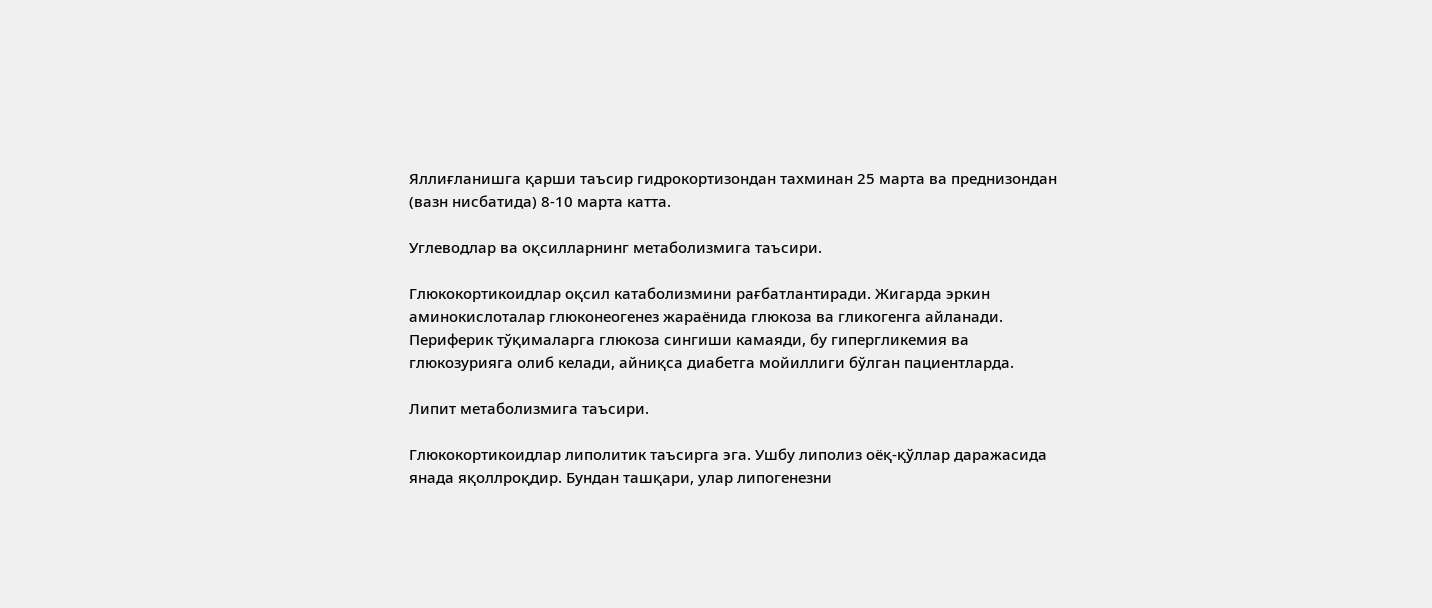Яллиғланишга қарши таъсир гидрокортизондан тахминан 25 марта ва преднизондан (вазн нисбатида) 8-10 марта катта.

Углеводлар ва оқсилларнинг метаболизмига таъсири.

Глюкокортикоидлар оқсил катаболизмини рағбатлантиради. Жигарда эркин аминокислоталар глюконеогенез жараёнида глюкоза ва гликогенга айланади. Периферик тўқималарга глюкоза сингиши камаяди, бу гипергликемия ва глюкозурияга олиб келади, айниқса диабетга мойиллиги бўлган пациентларда.

Липит метаболизмига таъсири.

Глюкокортикоидлар липолитик таъсирга эга. Ушбу липолиз оёқ-қўллар даражасида янада яқоллроқдир. Бундан ташқари, улар липогенезни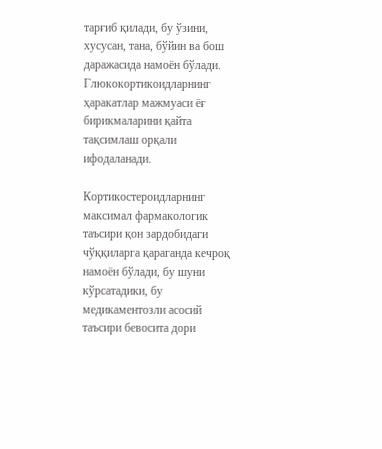тарғиб қилади, бу ўзини, хусусан, тана, бўйин ва бош даражасида намоён бўлади. Глюкокортикоидларнинг ҳаракатлар мажмуаси ёғ бирикмаларини қайта тақсимлаш орқали ифодаланади.

Кортикостероидларнинг максимал фармакологик таъсири қон зардобидаги чўққиларга қараганда кечроқ намоён бўлади, бу шуни кўрсатадики, бу медикаментозли асосий таъсири бевосита дори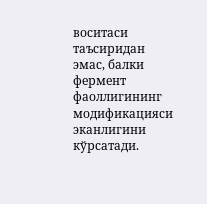воситаси таъсиридан эмас, балки фермент фаоллигининг модификацияси эканлигини кўрсатади.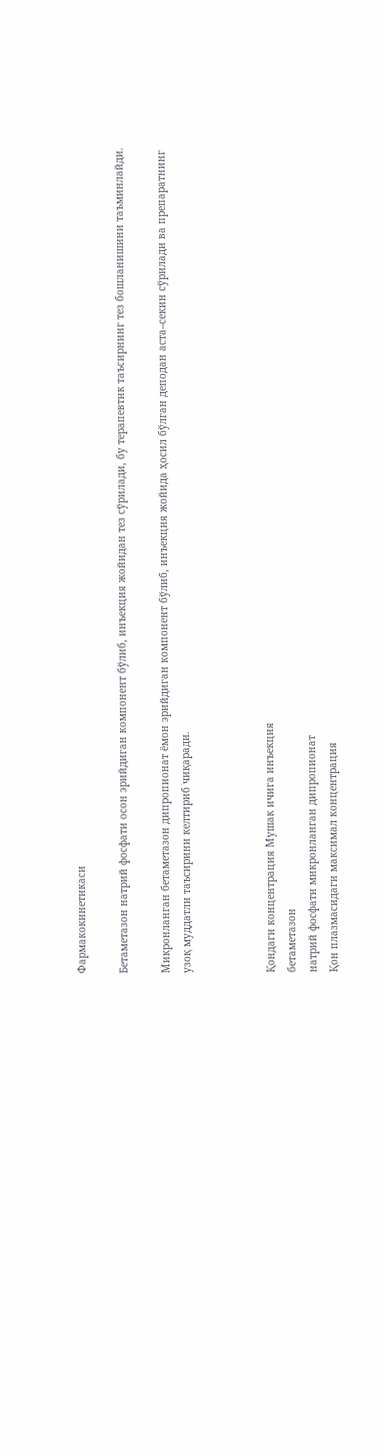Фармакокинетикаси

Бетаметазон натрий фосфати осон эрийдиган компонент бўлиб, инъекция жойидан тез сўрилади, бу терапевтик таъсирнинг тез бошланишини таъминлайди.

Микронланган бетаметазон дипропионат ёмон эрийдиган компонент бўлиб, инъекция жойида ҳосил бўлган деподан аста–секин сўрилади ва препаратнинг узоқ муддатли таъсирини келтириб чиқаради.



Қондаги концентрация Мушак ичига инъекция
бетаметазон
натрий фосфати микронланган дипропионат
Қон плазмасидаги максимал концентрация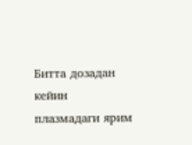Битта дозадан кейин плазмадаги ярим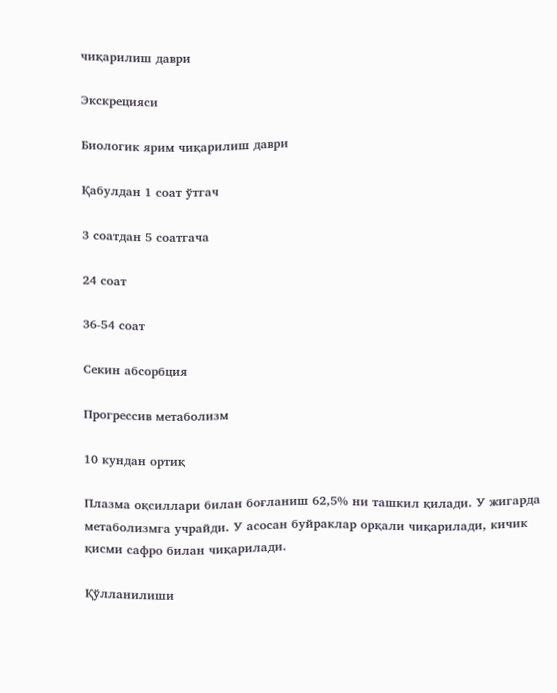чиқарилиш даври

Экскрецияси

Биологик ярим чиқарилиш даври

Қабулдан 1 соат ўтгач

3 соатдан 5 соатгача

24 соат

36-54 соат

Секин абсорбция

Прогрессив метаболизм

10 кундан ортиқ

Плазма оқсиллари билан боғланиш 62,5% ни ташкил қилади. У жигарда метаболизмга учрайди. У асосан буйраклар орқали чиқарилади, кичик қисми сафро билан чиқарилади.

Қўлланилиши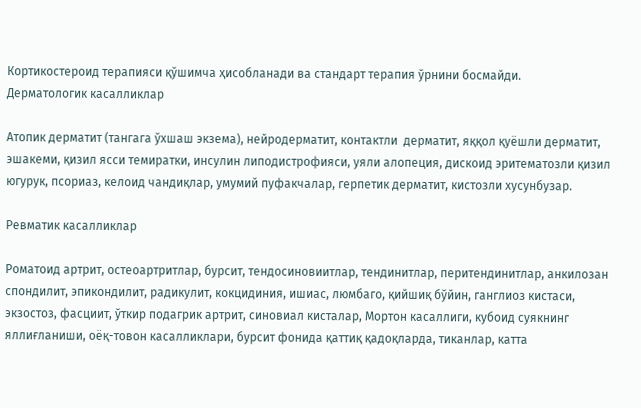Кортикостероид терапияси қўшимча ҳисобланади ва стандарт терапия ўрнини босмайди.
Дерматологик касалликлар

Атопик дерматит (тангага ўхшаш экзема), нейродерматит, контактли  дерматит, яққол қуёшли дерматит, эшакеми, қизил ясси темиратки, инсулин липодистрофияси, уяли алопеция, дискоид эритематозли қизил югурук, псориаз, келоид чандиқлар, умумий пуфакчалар, герпетик дерматит, кистозли хусунбузар.

Ревматик касалликлар

Роматоид артрит, остеоартритлар, бурсит, тендосиновиитлар, тендинитлар, перитендинитлар, анкилозан спондилит, эпикондилит, радикулит, кокцидиния, ишиас, люмбаго, қийшиқ бўйин, ганглиоз кистаси, экзостоз, фасциит, ўткир подагрик артрит, синовиал кисталар, Мортон касаллиги, кубоид суякнинг яллиғланиши, оёқ-товон касалликлари, бурсит фонида қаттиқ қадоқларда, тиканлар, катта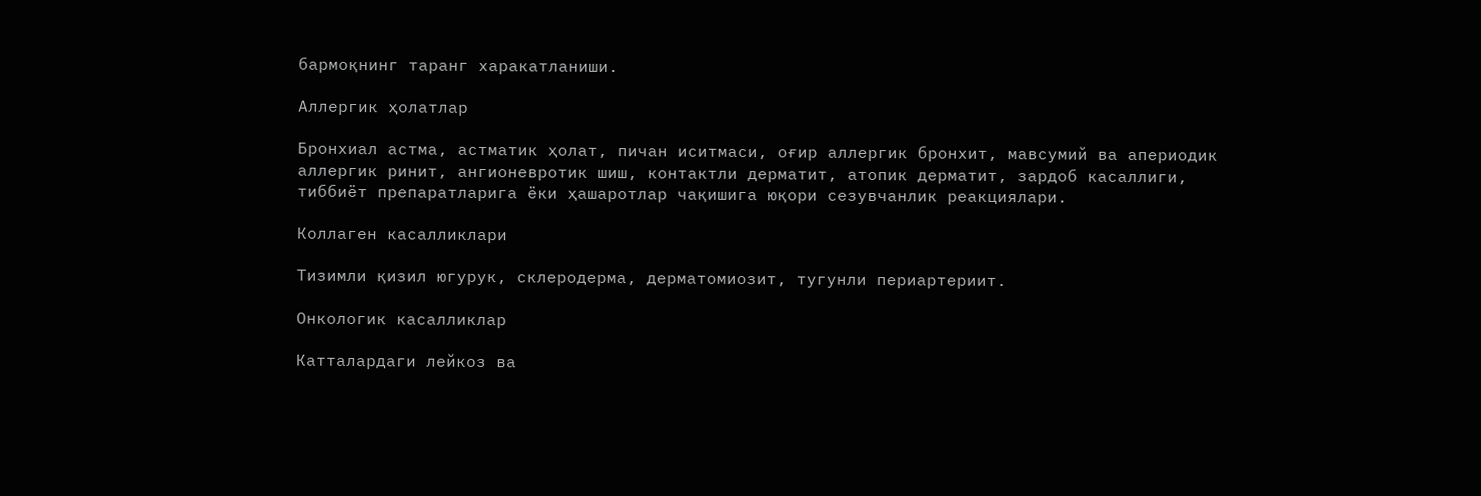бармоқнинг таранг харакатланиши.

Аллергик ҳолатлар

Бронхиал астма, астматик ҳолат, пичан иситмаси, оғир аллергик бронхит, мавсумий ва апериодик аллергик ринит, ангионевротик шиш, контактли дерматит, атопик дерматит, зардоб касаллиги, тиббиёт препаратларига ёки ҳашаротлар чақишига юқори сезувчанлик реакциялари.

Коллаген касалликлари

Тизимли қизил югурук, склеродерма, дерматомиозит, тугунли периартериит.

Онкологик касалликлар

Катталардаги лейкоз ва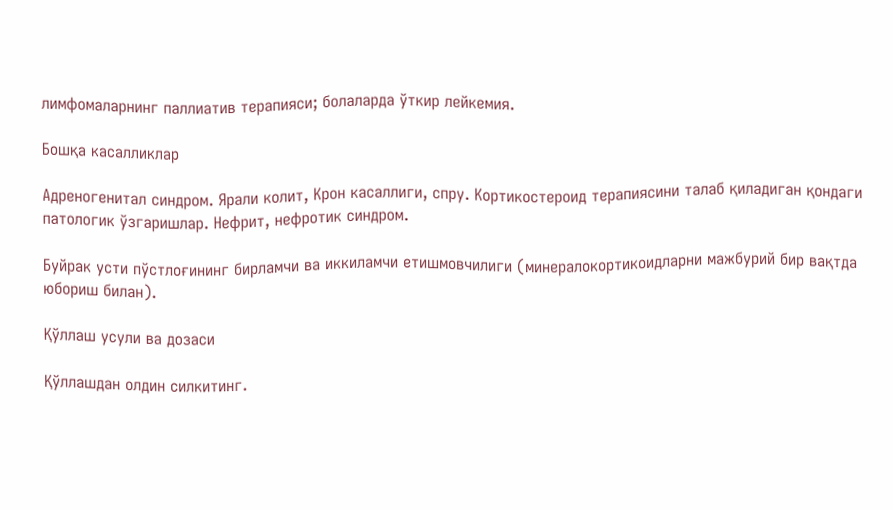лимфомаларнинг паллиатив терапияси; болаларда ўткир лейкемия.

Бошқа касалликлар

Адреногенитал синдром. Ярали колит, Крон касаллиги, спру. Кортикостероид терапиясини талаб қиладиган қондаги патологик ўзгаришлар. Нефрит, нефротик синдром.

Буйрак усти пўстлоғининг бирламчи ва иккиламчи етишмовчилиги (минералокортикоидларни мажбурий бир вақтда юбориш билан).

Қўллаш усули ва дозаси

Қўллашдан олдин силкитинг.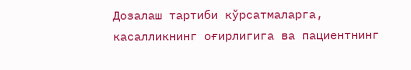Дозалаш тартиби кўрсатмаларга, касалликнинг оғирлигига ва пациентнинг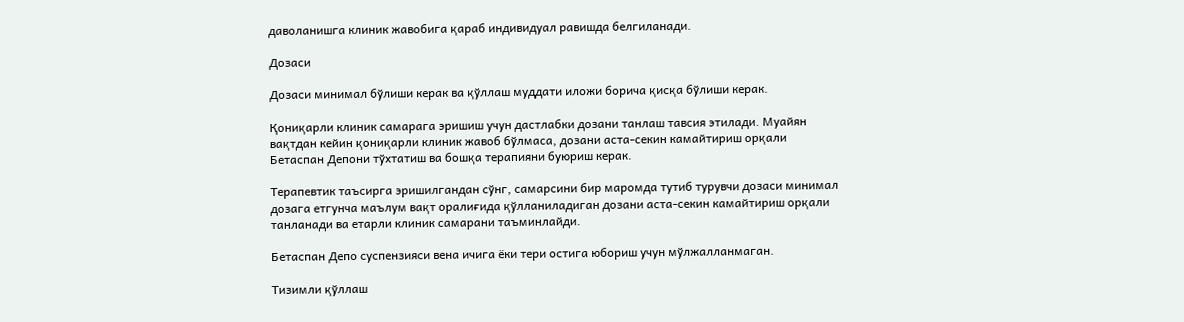даволанишга клиник жавобига қараб индивидуал равишда белгиланади.

Дозаси

Дозаси минимал бўлиши керак ва қўллаш муддати иложи борича қисқа бўлиши керак.

Қониқарли клиник самарага эришиш учун дастлабки дозани танлаш тавсия этилади. Муайян вақтдан кейин қониқарли клиник жавоб бўлмаса, дозани аста-секин камайтириш орқали Бетаспан Депони тўхтатиш ва бошқа терапияни буюриш керак.

Терапевтик таъсирга эришилгандан сўнг, самарсини бир маромда тутиб турувчи дозаси минимал дозага етгунча маълум вақт оралиғида қўлланиладиган дозани аста-секин камайтириш орқали танланади ва етарли клиник самарани таъминлайди.

Бетаспан Депо суспензияси вена ичига ёки тери остига юбориш учун мўлжалланмаган.

Тизимли қўллаш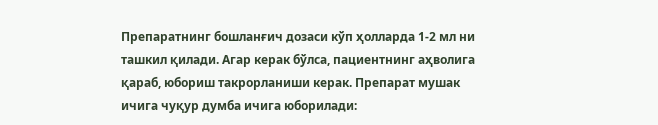Препаратнинг бошланғич дозаси кўп ҳолларда 1-2 мл ни ташкил қилади. Агар керак бўлса, пациентнинг аҳволига қараб, юбориш такрорланиши керак. Препарат мушак ичига чуқур думба ичига юборилади: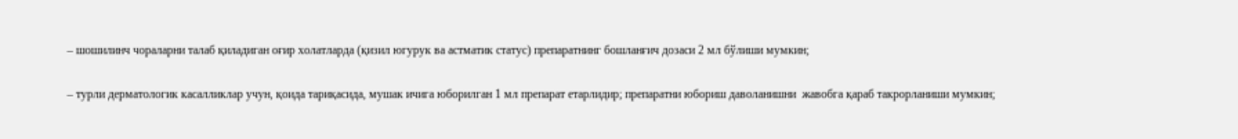– шошилинч чораларни талаб қиладиган оғир холатларда (қизил югурук ва астматик статус) препаратнинг бошланғич дозаси 2 мл бўлиши мумкин;

– турли дерматологик касалликлар учун, қоида тариқасида, мушак ичига юборилган 1 мл препарат етарлидир; препаратни юбориш даволанишни  жавобга қараб такрорланиши мумкин;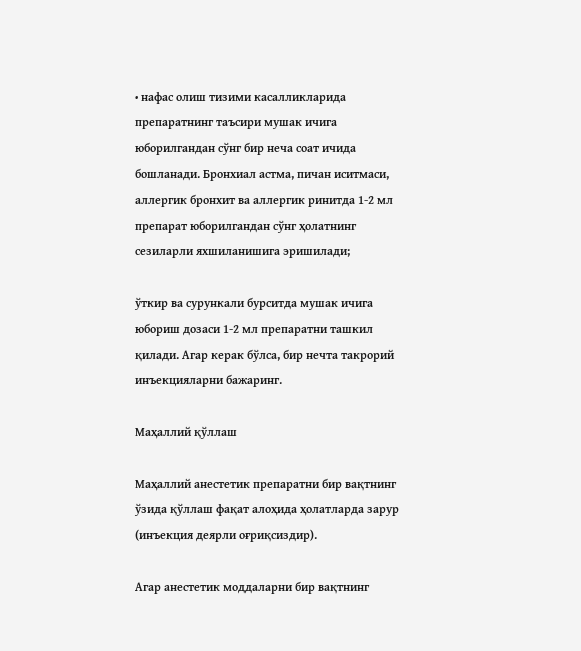• нафас олиш тизими касалликларида препаратнинг таъсири мушак ичига юборилгандан сўнг бир неча соат ичида бошланади. Бронхиал астма, пичан иситмаси, аллергик бронхит ва аллергик ринитда 1-2 мл препарат юборилгандан сўнг ҳолатнинг сезиларли яхшиланишига эришилади;

ўткир ва сурункали бурситда мушак ичига юбориш дозаси 1-2 мл препаратни ташкил қилади. Агар керак бўлса, бир нечта такрорий инъекцияларни бажаринг.

Маҳаллий қўллаш

Маҳаллий анестетик препаратни бир вақтнинг ўзида қўллаш фақат алоҳида ҳолатларда зарур (инъекция деярли оғриқсиздир).

Агар анестетик моддаларни бир вақтнинг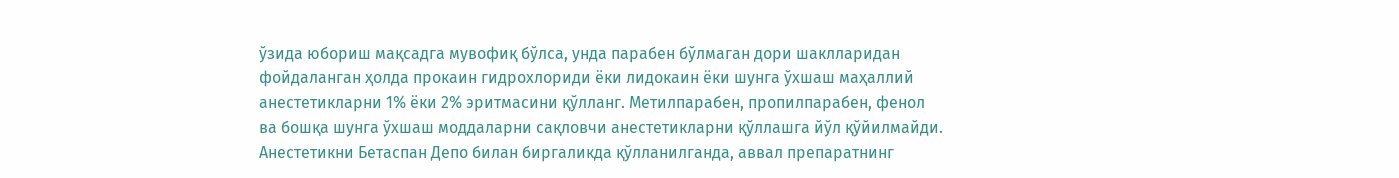ўзида юбориш мақсадга мувофиқ бўлса, унда парабен бўлмаган дори шаклларидан фойдаланган ҳолда прокаин гидрохлориди ёки лидокаин ёки шунга ўхшаш маҳаллий  анестетикларни 1% ёки 2% эритмасини қўлланг. Метилпарабен, пропилпарабен, фенол ва бошқа шунга ўхшаш моддаларни сақловчи анестетикларни қўллашга йўл қўйилмайди. Анестетикни Бетаспан Депо билан биргаликда қўлланилганда, аввал препаратнинг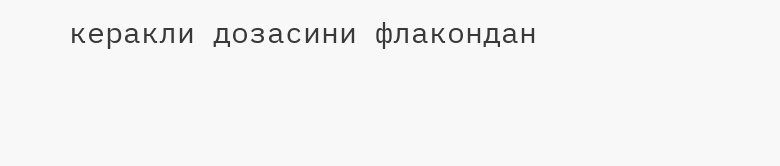керакли дозасини флакондан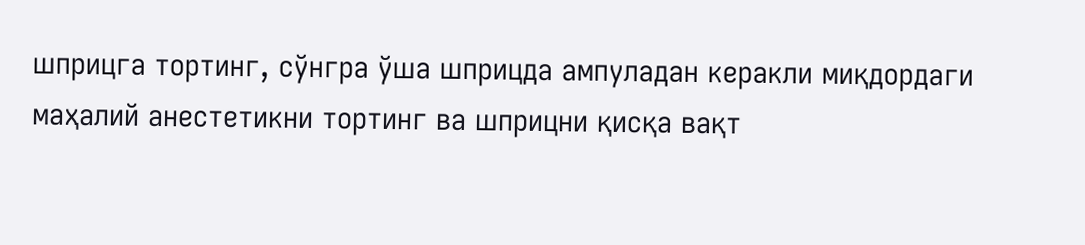шприцга тортинг, сўнгра ўша шприцда ампуладан керакли миқдордаги маҳалий анестетикни тортинг ва шприцни қисқа вақт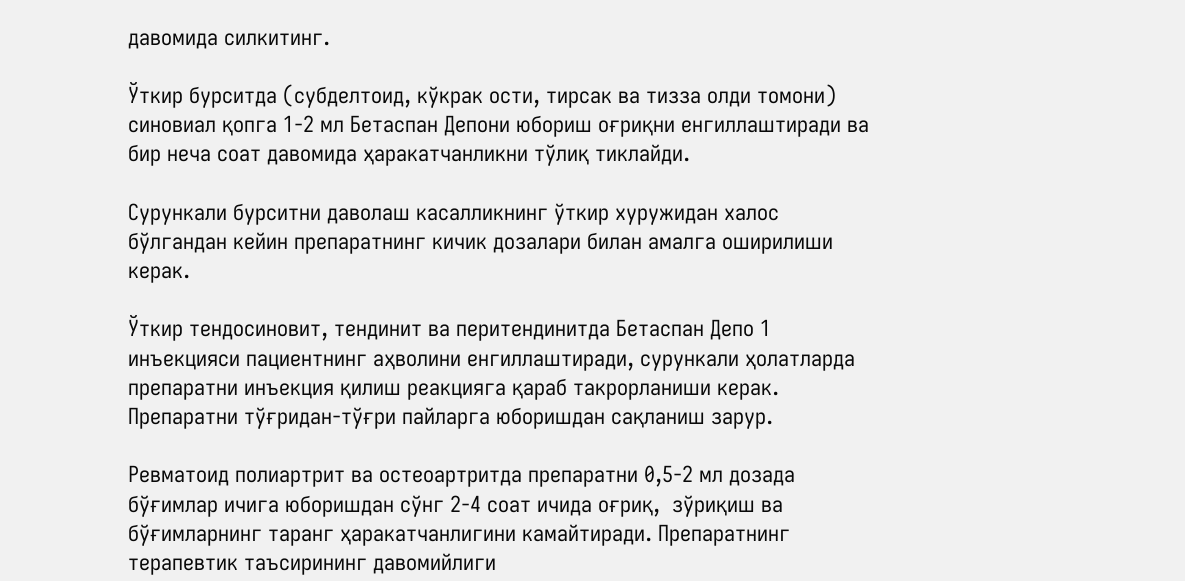давомида силкитинг.

Ўткир бурситда (субделтоид, кўкрак ости, тирсак ва тизза олди томони) синовиал қопга 1-2 мл Бетаспан Депони юбориш оғриқни енгиллаштиради ва бир неча соат давомида ҳаракатчанликни тўлиқ тиклайди.

Сурункали бурситни даволаш касалликнинг ўткир хуружидан халос бўлгандан кейин препаратнинг кичик дозалари билан амалга оширилиши керак.

Ўткир тендосиновит, тендинит ва перитендинитда Бетаспан Депо 1 инъекцияси пациентнинг аҳволини енгиллаштиради, сурункали ҳолатларда препаратни инъекция қилиш реакцияга қараб такрорланиши керак. Препаратни тўғридан-тўғри пайларга юборишдан сақланиш зарур.

Ревматоид полиартрит ва остеоартритда препаратни 0,5-2 мл дозада бўғимлар ичига юборишдан сўнг 2-4 соат ичида оғриқ,  зўриқиш ва бўғимларнинг таранг ҳаракатчанлигини камайтиради. Препаратнинг терапевтик таъсирининг давомийлиги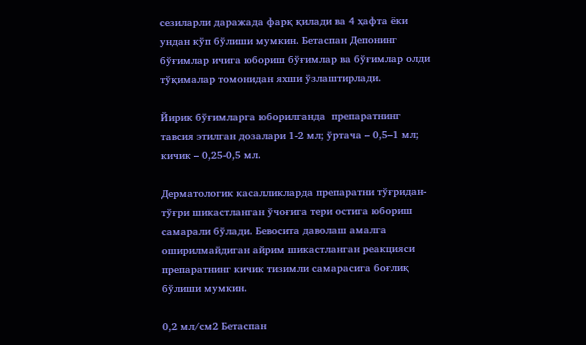сезиларли даражада фарқ қилади ва 4 ҳафта ёки ундан кўп бўлиши мумкин. Бетаспан Депонинг бўғимлар ичига юбориш бўғимлар ва бўғимлар олди тўқималар томонидан яхши ўзлаштирлади.

Йирик бўғимларга юборилганда  препаратнинг тавсия этилган дозалари 1-2 мл; ўртача – 0,5–1 мл; кичик – 0,25-0,5 мл.

Дерматологик касалликларда препаратни тўғридан-тўғри шикастланган ўчоғига тери остига юбориш  самарали бўлади. Бевосита даволаш амалга оширилмайдиган айрим шикастланган реакцияси препаратнинг кичик тизимли самарасига боғлиқ бўлиши мумкин.

0,2 мл/см2 Бетаспан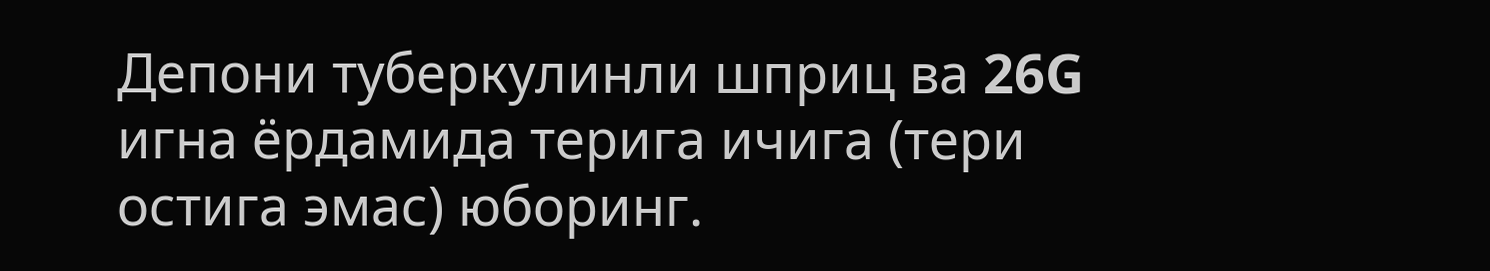Депони туберкулинли шприц ва 26G игна ёрдамида терига ичига (тери остига эмас) юборинг.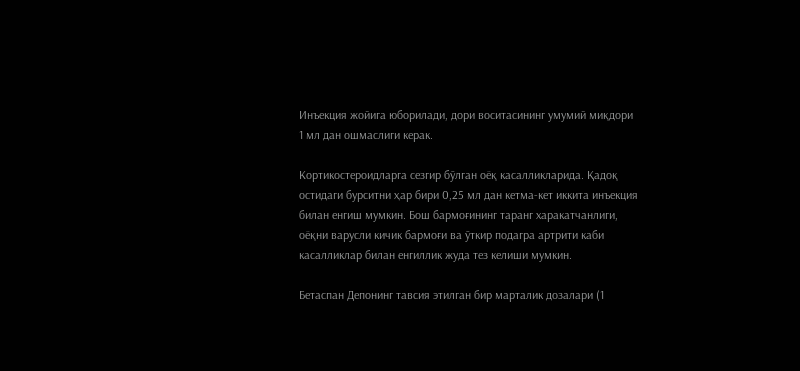Инъекция жойига юборилади, дори воситасининг умумий миқдори 1 мл дан ошмаслиги керак.

Кортикостероидларга сезгир бўлган оёқ касалликларида. Қадоқ  остидаги бурситни ҳар бири 0,25 мл дан кетма-кет иккита инъекция билан енгиш мумкин. Бош бармоғининг таранг харакатчанлиги, оёқни варусли кичик бармоғи ва ўткир подагра артрити каби касалликлар билан енгиллик жуда тез келиши мумкин.

Бетаспан Депонинг тавсия этилган бир марталик дозалари (1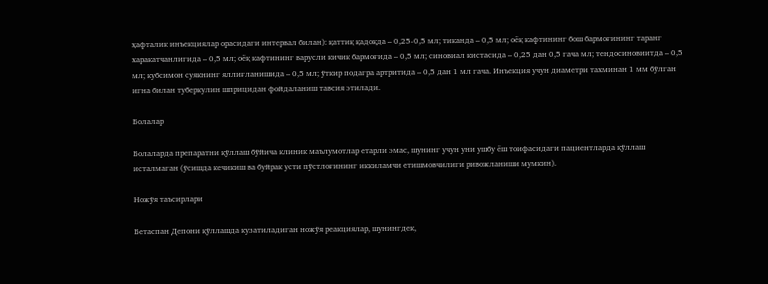ҳафталик инъекциялар орасидаги интервал билан): қаттиқ қадоқда – 0,25-0,5 мл; тиканда – 0,5 мл; оёқ кафтининг бош бармоғининг таранг харакатчанлигида – 0,5 мл; оёқ кафтининг варусли кичик бармоғида – 0,5 мл; синовиал кистасида – 0,25 дан 0,5 гача мл; тендосиновиитда – 0,5 мл; кубсимон суякнинг яллиғланишида – 0,5 мл; ўткир подагра артритида – 0,5 дан 1 мл гача. Инъекция учун диаметри тахминан 1 мм бўлган игна билан туберкулин шприцидан фойдаланиш тавсия этилади.

Болалар

Болаларда препаратни қўллаш бўйича клиник маълумотлар етарли эмас, шунинг учун уни ушбу ёш тоифасидаги пациентларда қўллаш исталмаган (ўсишда кечикиш ва буйрак усти пўстлоғининг иккиламчи етишмовчилиги ривожланиши мумкин).

Ножўя таъсирлари

Бетаспан Депони қўллашда кузатиладиган ножўя реакциялар, шунингдек,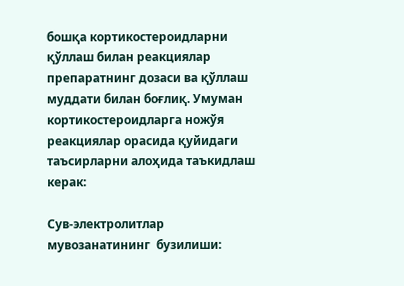бошқа кортикостероидларни қўллаш билан реакциялар препаратнинг дозаси ва қўллаш муддати билан боғлиқ. Умуман кортикостероидларга ножўя реакциялар орасида қуйидаги таъсирларни алоҳида таъкидлаш керак:

Сув-электролитлар мувозанатининг  бузилиши: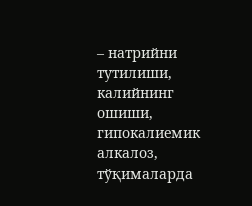– натрийни тутилиши, калийнинг ошиши, гипокалиемик алкалоз, тўқималарда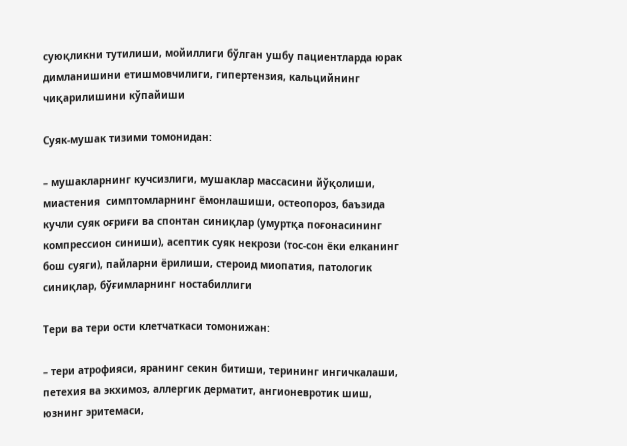суюқликни тутилиши, мойиллиги бўлган ушбу пациентларда юрак димланишини етишмовчилиги, гипертензия, кальцийнинг чиқарилишини кўпайиши

Суяк-мушак тизими томонидан:

– мушакларнинг кучсизлиги, мушаклар массасини йўқолиши, миастения  симптомларнинг ёмонлашиши, остеопороз, баъзида кучли суяк оғриғи ва спонтан синиқлар (умуртқа поғонасининг компрессион синиши), асептик суяк некрози (тос-сон ёки елканинг бош суяги), пайларни ёрилиши, стероид миопатия, патологик синиқлар, бўғимларнинг ностабиллиги

Тери ва тери ости клетчаткаси томонижан:

– тери атрофияси, яранинг секин битиши, терининг ингичкалаши, петехия ва экхимоз, аллергик дерматит, ангионевротик шиш, юзнинг эритемаси,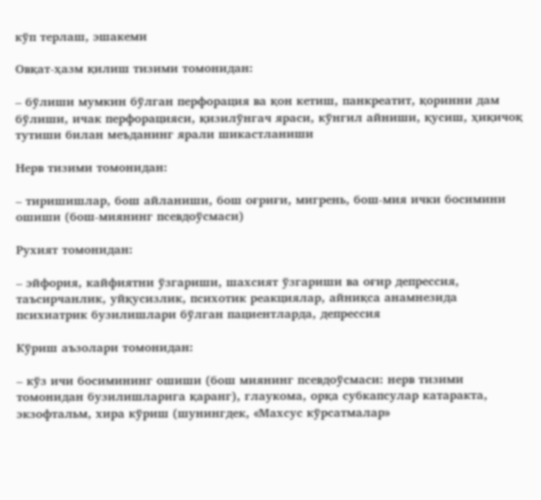кўп терлаш, эшакеми

Овқат-ҳазм қилиш тизими томонидан:

– бўлиши мумкин бўлган перфорация ва қон кетиш, панкреатит, қоринни дам бўлиши, ичак перфорацияси, қизилўнгач яраси, кўнгил айниши, қусиш, ҳиқичоқ тутиши билан меъданинг ярали шикастланиши

Нерв тизими томонидан:

– тиришишлар, бош айланиши, бош оғриғи, мигрень, бош-мия ички босимини ошиши (бош-миянинг псевдоўсмаси)

Рухият томонидан:

– эйфория, кайфиятни ўзгариши, шахсият ўзгариши ва оғир депрессия, таъсирчанлик, уйқусизлик, психотик реакциялар, айниқса анамнезида психиатрик бузилишлари бўлган пациентларда, депрессия

Кўриш аъзолари томонидан:

– кўз ичи босимининг ошиши (бош миянинг псевдоўсмаси: нерв тизими томонидан бузилишларига қаранг), глаукома, орқа субкапсулар катаракта, экзофтальм, хира кўриш (шунингдек, «Махсус кўрсатмалар»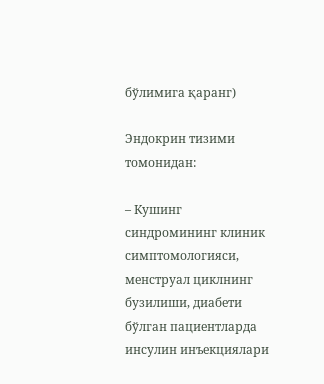бўлимига қаранг)

Эндокрин тизими томонидан:

– Кушинг синдромининг клиник симптомологияси, менструал циклнинг бузилиши, диабети бўлган пациентларда инсулин инъекциялари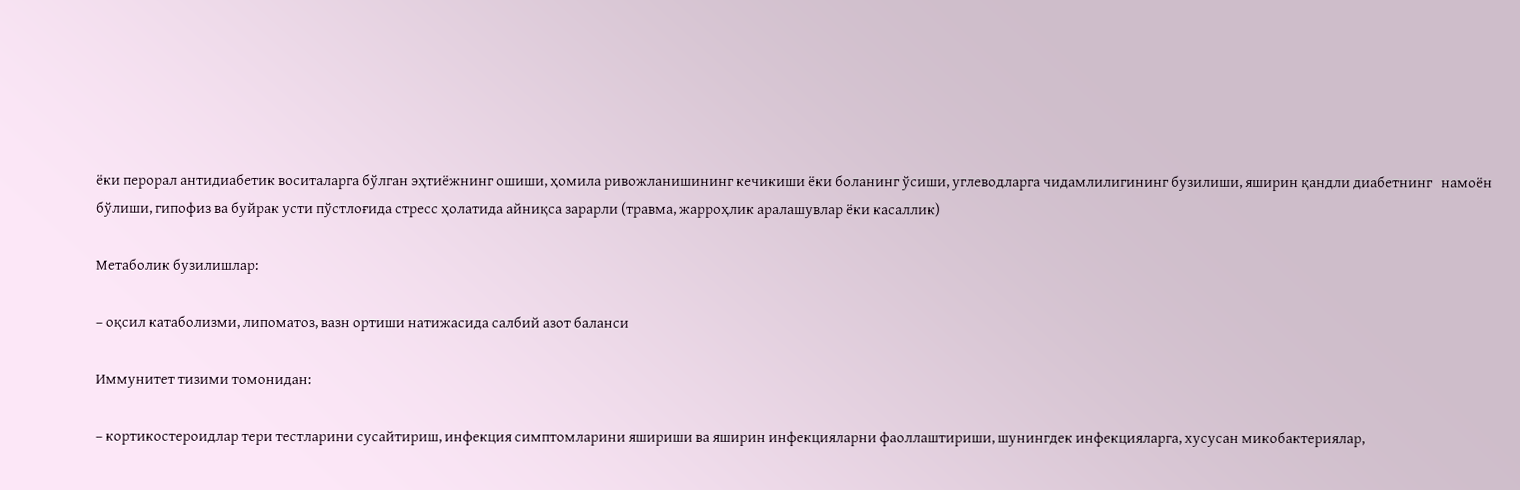ёки перорал антидиабетик воситаларга бўлган эҳтиёжнинг ошиши, ҳомила ривожланишининг кечикиши ёки боланинг ўсиши, углеводларга чидамлилигининг бузилиши, яширин қандли диабетнинг   намоён бўлиши, гипофиз ва буйрак усти пўстлоғида стресс ҳолатида айниқса зарарли (травма, жарроҳлик аралашувлар ёки касаллик)

Метаболик бузилишлар:

– оқсил катаболизми, липоматоз, вазн ортиши натижасида салбий азот баланси

Иммунитет тизими томонидан:

– кортикостероидлар тери тестларини сусайтириш, инфекция симптомларини яшириши ва яширин инфекцияларни фаоллаштириши, шунингдек инфекцияларга, хусусан микобактериялар,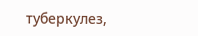туберкулез,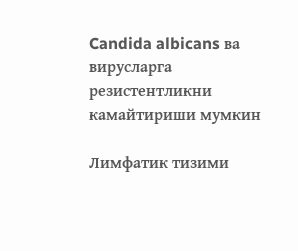Candida albicans ва вирусларга резистентликни камайтириши мумкин

Лимфатик тизими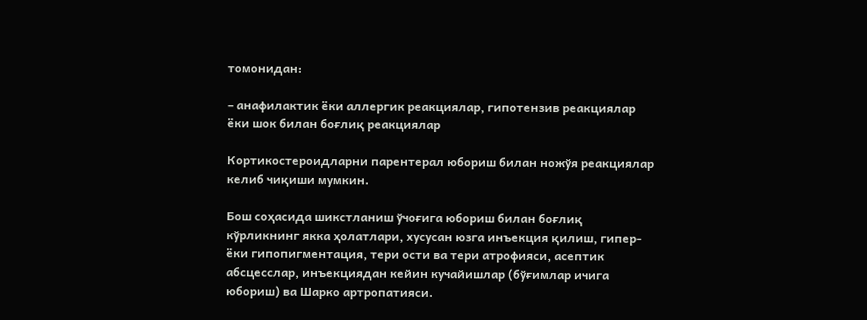томонидан:

– анафилактик ёки аллергик реакциялар, гипотензив реакциялар ёки шок билан боғлиқ реакциялар

Кортикостероидларни парентерал юбориш билан ножўя реакциялар келиб чиқиши мумкин.

Бош соҳасида шикстланиш ўчоғига юбориш билан боғлиқ кўрликнинг якка ҳолатлари, хусусан юзга инъекция қилиш, гипер- ёки гипопигментация, тери ости ва тери атрофияси, асептик абсцесслар, инъекциядан кейин кучайишлар (бўғимлар ичига юбориш) ва Шарко артропатияси.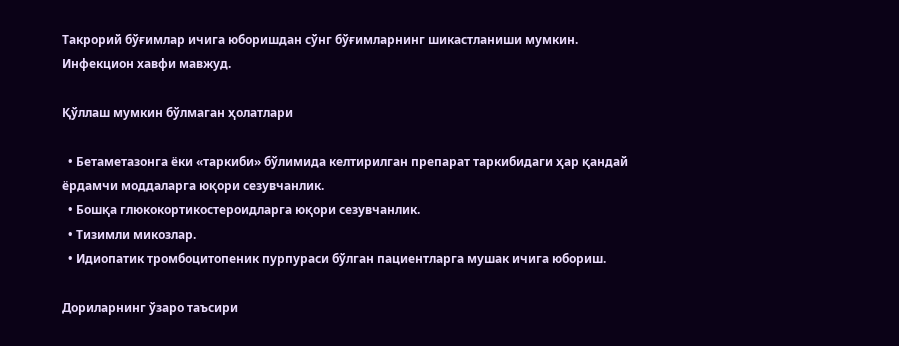Такрорий бўғимлар ичига юборишдан сўнг бўғимларнинг шикастланиши мумкин. Инфекцион хавфи мавжуд.

Қўллаш мумкин бўлмаган ҳолатлари

  • Бетаметазонга ёки «таркиби» бўлимида келтирилган препарат таркибидаги ҳар қандай ёрдамчи моддаларга юқори сезувчанлик.
  • Бошқа глюкокортикостероидларга юқори сезувчанлик.
  • Тизимли микозлар.
  • Идиопатик тромбоцитопеник пурпураси бўлган пациентларга мушак ичига юбориш.

Дориларнинг ўзаро таъсири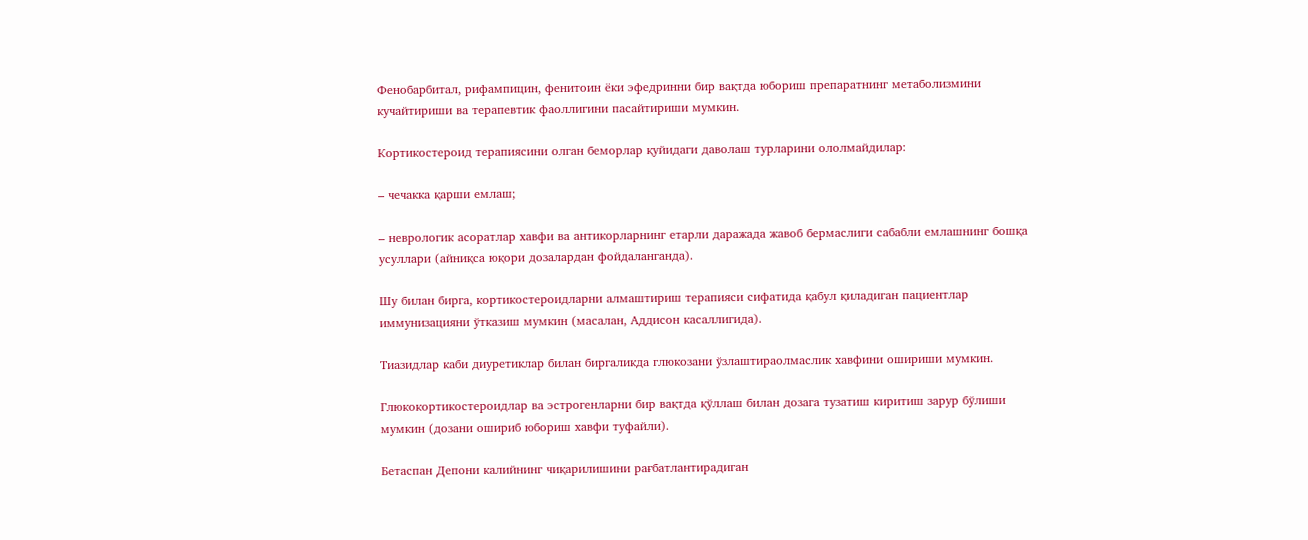Фенобарбитал, рифампицин, фенитоин ёки эфедринни бир вақтда юбориш препаратнинг метаболизмини кучайтириши ва терапевтик фаоллигини пасайтириши мумкин.

Кортикостероид терапиясини олган беморлар қуйидаги даволаш турларини ололмайдилар:

– чечакка қарши емлаш;

– неврологик асоратлар хавфи ва антикорларнинг етарли даражада жавоб бермаслиги сабабли емлашнинг бошқа усуллари (айниқса юқори дозалардан фойдаланганда).

Шу билан бирга, кортикостероидларни алмаштириш терапияси сифатида қабул қиладиган пациентлар иммунизацияни ўтказиш мумкин (масалан, Аддисон касаллигида).

Тиазидлар каби диуретиклар билан биргаликда глюкозани ўзлаштираолмаслик хавфини ошириши мумкин.

Глюкокортикостероидлар ва эстрогенларни бир вақтда қўллаш билан дозага тузатиш киритиш зарур бўлиши мумкин (дозани ошириб юбориш хавфи туфайли).

Бетаспан Депони калийнинг чиқарилишини рағбатлантирадиган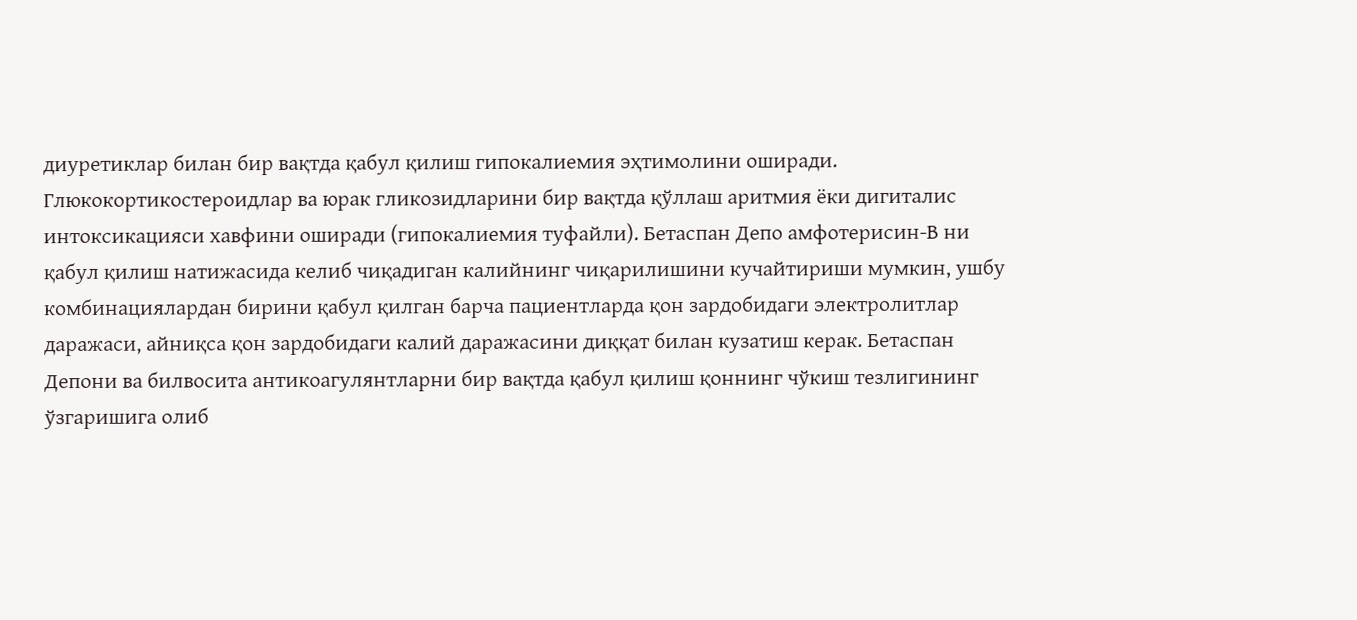диуретиклар билан бир вақтда қабул қилиш гипокалиемия эҳтимолини оширади. Глюкокортикостероидлар ва юрак гликозидларини бир вақтда қўллаш аритмия ёки дигиталис интоксикацияси хавфини оширади (гипокалиемия туфайли). Бетаспан Депо амфотерисин-В ни қабул қилиш натижасида келиб чиқадиган калийнинг чиқарилишини кучайтириши мумкин, ушбу комбинациялардан бирини қабул қилган барча пациентларда қон зардобидаги электролитлар даражаси, айниқса қон зардобидаги калий даражасини диққат билан кузатиш керак. Бетаспан Депони ва билвосита антикоагулянтларни бир вақтда қабул қилиш қоннинг чўкиш тезлигининг ўзгаришига олиб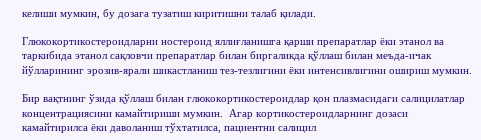келиши мумкин, бу дозага тузатиш киритишни талаб қилади.

Глюкокортикостероидларни ностероид яллиғланишга қарши препаратлар ёки этанол ва таркибида этанол сақловчи препаратлар билан биргаликда қўллаш билан меъда-ичак йўлларининг эрозив-ярали шикастланиш тез-тезлигини ёки интенсивлигини ошириш мумкин.

Бир вақтнинг ўзида қўллаш билан глюкокортикостероидлар қон плазмасидаги салицилатлар концентрациясини камайтириши мумкин.  Агар кортикостероидларнинг дозаси камайтирилса ёки даволаниш тўхтатилса, пациентни салицил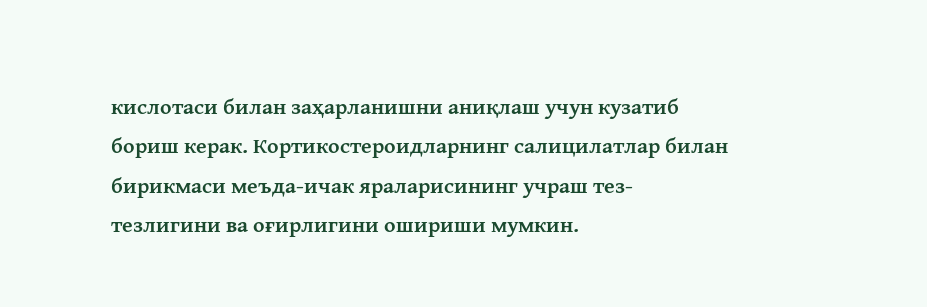кислотаси билан заҳарланишни аниқлаш учун кузатиб бориш керак. Кортикостероидларнинг салицилатлар билан бирикмаси меъда-ичак яраларисининг учраш тез-тезлигини ва оғирлигини ошириши мумкин.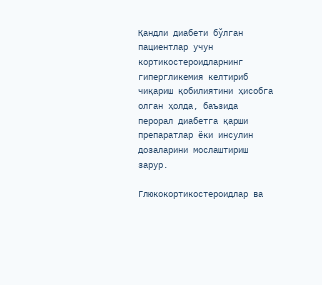Қандли диабети бўлган пациентлар учун кортикостероидларнинг гипергликемия келтириб чиқариш қобилиятини ҳисобга олган ҳолда, баъзида перорал диабетга қарши препаратлар ёки инсулин дозаларини мослаштириш зарур.

Глюкокортикостероидлар ва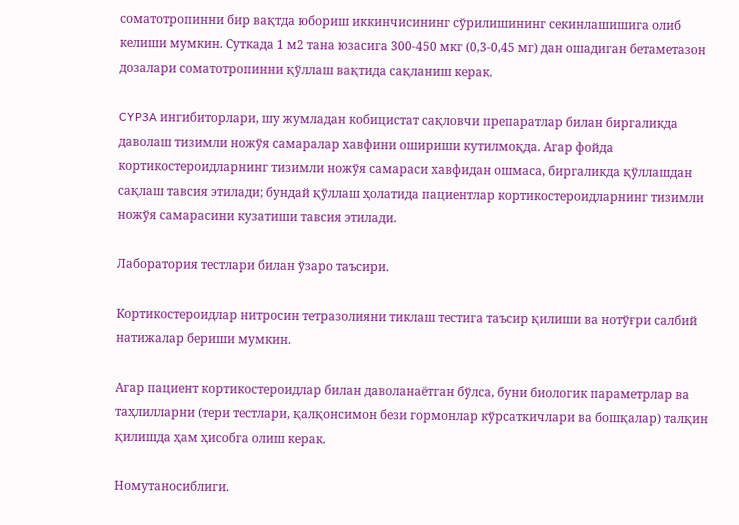соматотропинни бир вақтда юбориш иккинчисининг сўрилишининг секинлашишига олиб келиши мумкин. Суткада 1 м2 тана юзасига 300-450 мкг (0,3-0,45 мг) дан ошадиган бетаметазон дозалари соматотропинни қўллаш вақтида сақланиш керак.

CYP3A ингибиторлари, шу жумладан кобицистат сақловчи препаратлар билан биргаликда даволаш тизимли ножўя самаралар хавфини ошириши кутилмоқда. Агар фойда кортикостероидларнинг тизимли ножўя самараси хавфидан ошмаса, биргаликда қўллашдан сақлаш тавсия этилади; бундай қўллаш ҳолатида пациентлар кортикостероидларнинг тизимли ножўя самарасини кузатиши тавсия этилади.

Лаборатория тестлари билан ўзаро таъсири.

Кортикостероидлар нитросин тетразолияни тиклаш тестига таъсир қилиши ва нотўғри салбий натижалар бериши мумкин.

Агар пациент кортикостероидлар билан даволанаётган бўлса, буни биологик параметрлар ва таҳлилларни (тери тестлари, қалқонсимон бези гормонлар кўрсаткичлари ва бошқалар) талқин қилишда ҳам ҳисобга олиш керак.

Номутаносиблиги.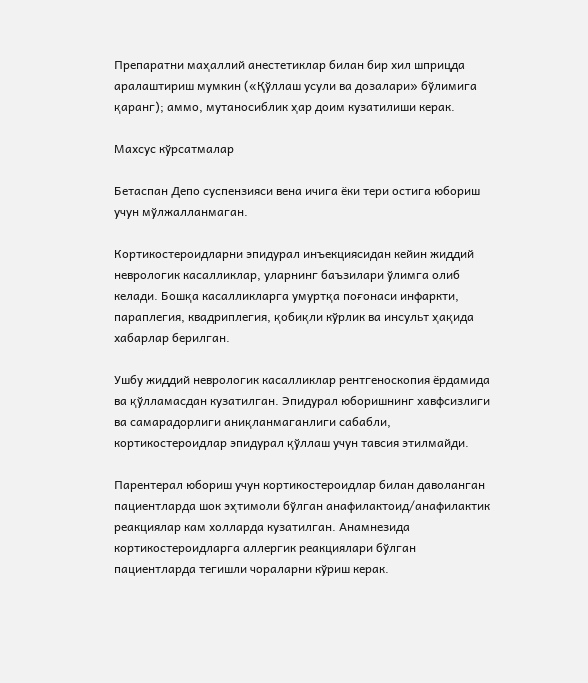Препаратни маҳаллий анестетиклар билан бир хил шприцда аралаштириш мумкин («Қўллаш усули ва дозалари» бўлимига қаранг); аммо, мутаносиблик ҳар доим кузатилиши керак.

Махсус кўрсатмалар

Бетаспан Депо суспензияси вена ичига ёки тери остига юбориш учун мўлжалланмаган.

Кортикостероидларни эпидурал инъекциясидан кейин жиддий неврологик касалликлар, уларнинг баъзилари ўлимга олиб келади. Бошқа касалликларга умуртқа поғонаси инфаркти, параплегия, квадриплегия, қобиқли кўрлик ва инсульт ҳақида хабарлар берилган.

Ушбу жиддий неврологик касалликлар рентгеноскопия ёрдамида ва қўлламасдан кузатилган. Эпидурал юборишнинг хавфсизлиги ва самарадорлиги аниқланмаганлиги сабабли, кортикостероидлар эпидурал қўллаш учун тавсия этилмайди.

Парентерал юбориш учун кортикостероидлар билан даволанган пациентларда шок эҳтимоли бўлган анафилактоид/анафилактик реакциялар кам холларда кузатилган. Анамнезида кортикостероидларга аллергик реакциялари бўлган пациентларда тегишли чораларни кўриш керак.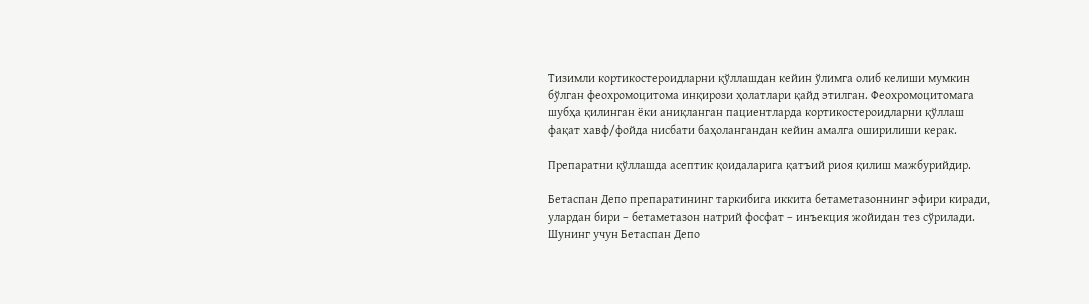Тизимли кортикостероидларни қўллашдан кейин ўлимга олиб келиши мумкин бўлган феохромоцитома инқирози ҳолатлари қайд этилган. Феохромоцитомага шубҳа қилинган ёки аниқланган пациентларда кортикостероидларни қўллаш фақат хавф/фойда нисбати баҳолангандан кейин амалга оширилиши керак.

Препаратни қўллашда асептик қоидаларига қатъий риоя қилиш мажбурийдир.

Бетаспан Депо препаратининг таркибига иккита бетаметазоннинг эфири киради, улардан бири – бетаметазон натрий фосфат – инъекция жойидан тез сўрилади. Шунинг учун Бетаспан Депо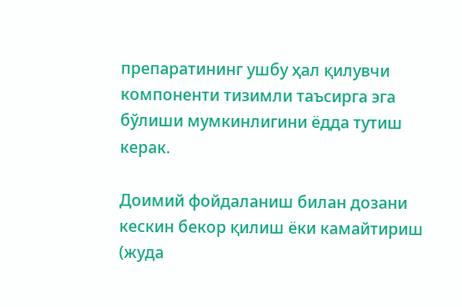препаратининг ушбу ҳал қилувчи компоненти тизимли таъсирга эга бўлиши мумкинлигини ёдда тутиш керак.

Доимий фойдаланиш билан дозани кескин бекор қилиш ёки камайтириш (жуда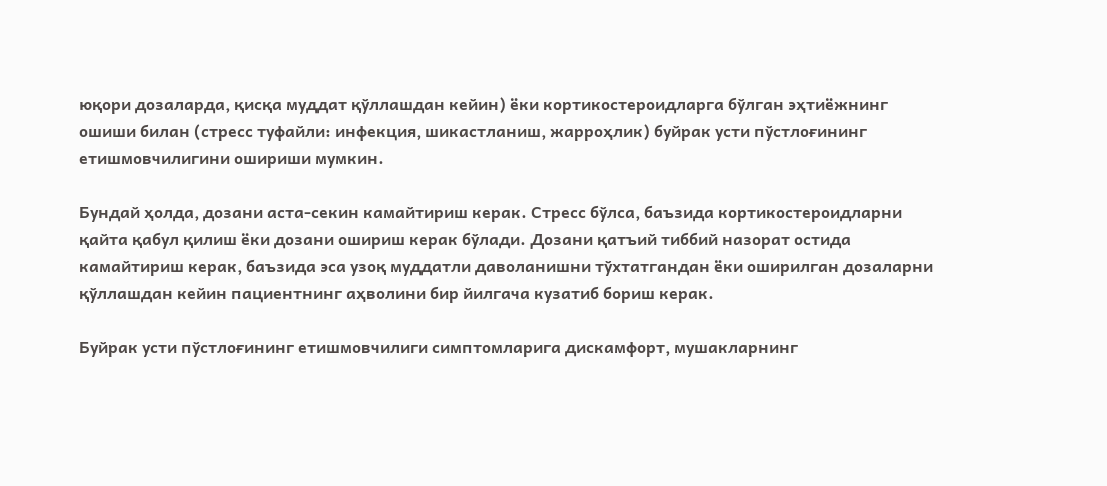юқори дозаларда, қисқа муддат қўллашдан кейин) ёки кортикостероидларга бўлган эҳтиёжнинг ошиши билан (стресс туфайли: инфекция, шикастланиш, жарроҳлик) буйрак усти пўстлоғининг етишмовчилигини ошириши мумкин.

Бундай ҳолда, дозани аста-секин камайтириш керак. Стресс бўлса, баъзида кортикостероидларни қайта қабул қилиш ёки дозани ошириш керак бўлади. Дозани қатъий тиббий назорат остида камайтириш керак, баъзида эса узоқ муддатли даволанишни тўхтатгандан ёки оширилган дозаларни қўллашдан кейин пациентнинг аҳволини бир йилгача кузатиб бориш керак.

Буйрак усти пўстлоғининг етишмовчилиги симптомларига дискамфорт, мушакларнинг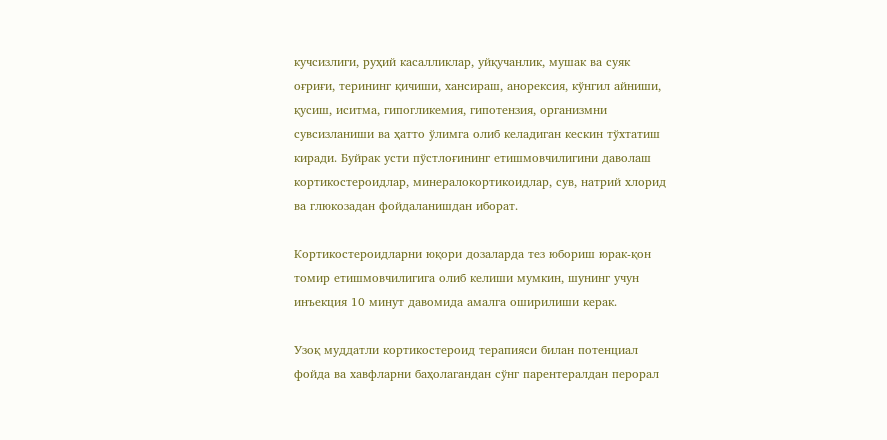кучсизлиги, руҳий касалликлар, уйқучанлик, мушак ва суяк оғриғи, терининг қичиши, хансираш, анорексия, кўнгил айниши, қусиш, иситма, гипогликемия, гипотензия, организмни сувсизланиши ва ҳатто ўлимга олиб келадиган кескин тўхтатиш киради. Буйрак усти пўстлоғининг етишмовчилигини даволаш кортикостероидлар, минералокортикоидлар, сув, натрий хлорид ва глюкозадан фойдаланишдан иборат.

Кортикостероидларни юқори дозаларда тез юбориш юрак-қон томир етишмовчилигига олиб келиши мумкин, шунинг учун инъекция 10 минут давомида амалга оширилиши керак.

Узоқ муддатли кортикостероид терапияси билан потенциал фойда ва хавфларни баҳолагандан сўнг парентералдан перорал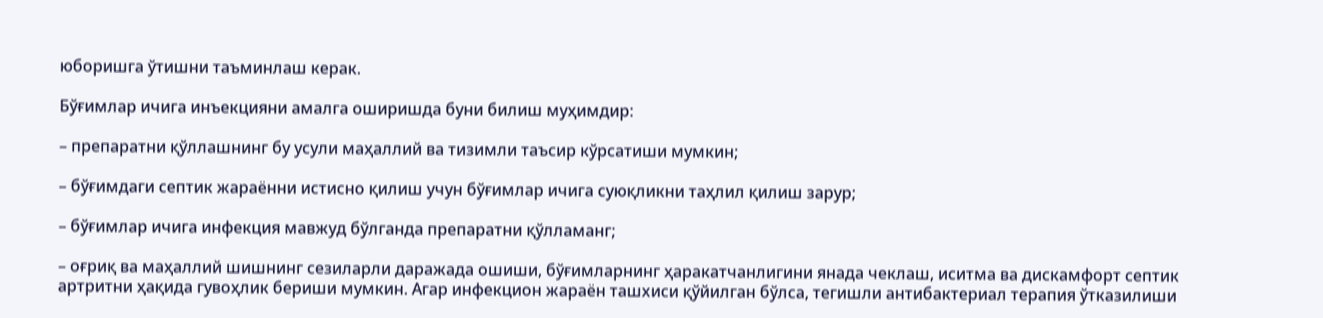юборишга ўтишни таъминлаш керак.

Бўғимлар ичига инъекцияни амалга оширишда буни билиш муҳимдир:

– препаратни қўллашнинг бу усули маҳаллий ва тизимли таъсир кўрсатиши мумкин;

– бўғимдаги септик жараённи истисно қилиш учун бўғимлар ичига суюқликни таҳлил қилиш зарур;

– бўғимлар ичига инфекция мавжуд бўлганда препаратни қўлламанг;

– оғриқ ва маҳаллий шишнинг сезиларли даражада ошиши, бўғимларнинг ҳаракатчанлигини янада чеклаш, иситма ва дискамфорт септик артритни ҳақида гувоҳлик бериши мумкин. Агар инфекцион жараён ташхиси қўйилган бўлса, тегишли антибактериал терапия ўтказилиши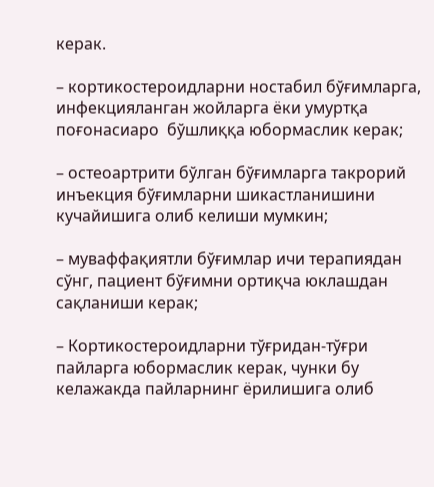керак.

– кортикостероидларни ностабил бўғимларга, инфекцияланган жойларга ёки умуртқа поғонасиаро  бўшлиққа юбормаслик керак;

– остеоартрити бўлган бўғимларга такрорий инъекция бўғимларни шикастланишини кучайишига олиб келиши мумкин;

– муваффақиятли бўғимлар ичи терапиядан сўнг, пациент бўғимни ортиқча юклашдан сақланиши керак;

– Кортикостероидларни тўғридан-тўғри пайларга юбормаслик керак, чунки бу келажакда пайларнинг ёрилишига олиб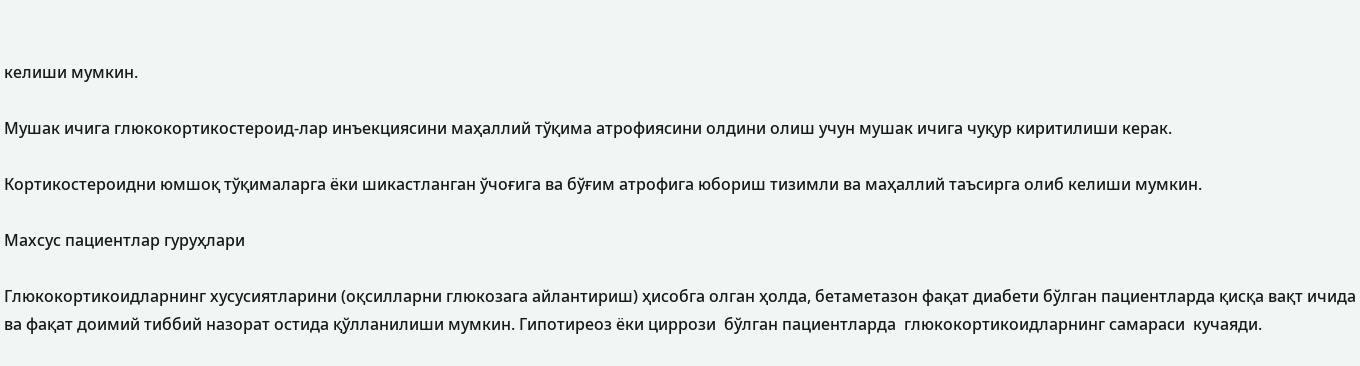келиши мумкин.

Мушак ичига глюкокортикостероид-лар инъекциясини маҳаллий тўқима атрофиясини олдини олиш учун мушак ичига чуқур киритилиши керак.

Кортикостероидни юмшоқ тўқималарга ёки шикастланган ўчоғига ва бўғим атрофига юбориш тизимли ва маҳаллий таъсирга олиб келиши мумкин.

Махсус пациентлар гуруҳлари

Глюкокортикоидларнинг хусусиятларини (оқсилларни глюкозага айлантириш) ҳисобга олган ҳолда, бетаметазон фақат диабети бўлган пациентларда қисқа вақт ичида ва фақат доимий тиббий назорат остида қўлланилиши мумкин. Гипотиреоз ёки циррози  бўлган пациентларда  глюкокортикоидларнинг самараси  кучаяди.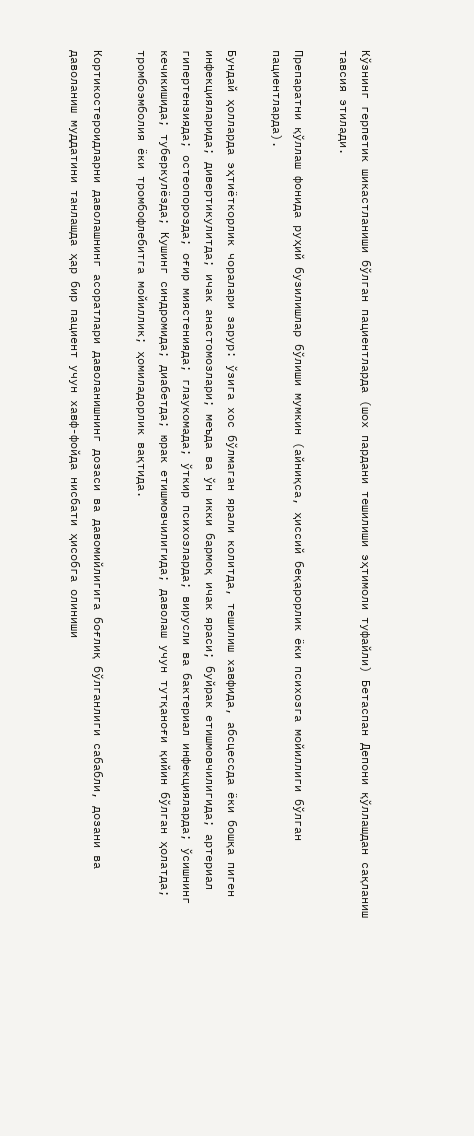Кўзнинг герпетик шикастланиши бўлган пациентларда (шох пардани тешилиши эҳтимоли туфайли) Бетаспан Депони қўллашдан сақланиш тавсия этилади.

Препаратни қўллаш фонида руҳий бузилишлар бўлиши мумкин (айниқса, ҳиссий беқарорлик ёки психозга мойиллиги бўлган пациентларда).

Бундай ҳолларда эҳтиёткорлик чоралари зарур: ўзига хос бўлмаган ярали колитда, тешилиш хавфида, абсцессда ёки бошқа пиген инфекцияларида; дивертикулитда; ичак анастомозлари; меъда ва ўн икки бармоқ ичак яраси; буйрак етишмовчилигида; артериал гипертензияда; остеопорозда; оғир миястенияда; глаукомада; ўткир психозларда; вирусли ва бактериал инфекцияларда; ўсишнинг кечикишида; туберкулёзда; Кушинг синдромида; диабетда; юрак етишмовчилигида; даволаш учун тутқаноғи қийин бўлган ҳолатда; тромбоэмболия ёки тромбофлебитга мойиллик; ҳомиладорлик вақтида.

Кортикостероидларни даволашнинг асоратлари даволанишнинг дозаси ва давомийлигига боғлиқ бўлганлиги сабабли, дозани ва даволаниш муддатини танлашда ҳар бир пациент учун хавф-фойда нисбати ҳисобга олиниши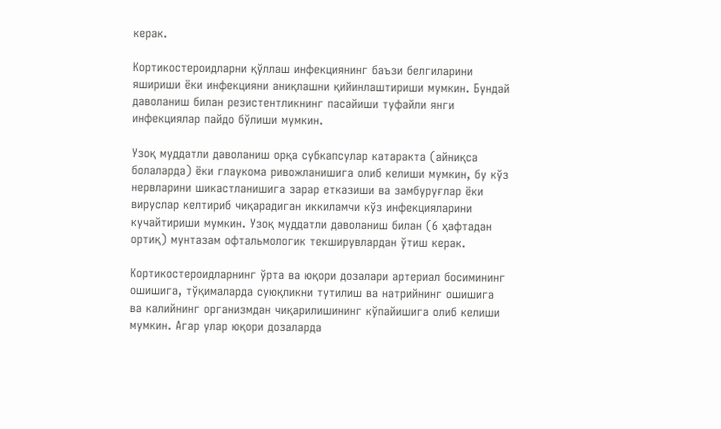керак.

Кортикостероидларни қўллаш инфекциянинг баъзи белгиларини яшириши ёки инфекцияни аниқлашни қийинлаштириши мумкин. Бундай даволаниш билан резистентликнинг пасайиши туфайли янги инфекциялар пайдо бўлиши мумкин.

Узоқ муддатли даволаниш орқа субкапсулар катаракта (айниқса болаларда) ёки глаукома ривожланишига олиб келиши мумкин, бу кўз нервларини шикастланишига зарар етказиши ва замбуруғлар ёки вируслар келтириб чиқарадиган иккиламчи кўз инфекцияларини кучайтириши мумкин. Узоқ муддатли даволаниш билан (6 ҳафтадан ортиқ) мунтазам офтальмологик текширувлардан ўтиш керак.

Кортикостероидларнинг ўрта ва юқори дозалари артериал босимининг ошишига, тўқималарда суюқликни тутилиш ва натрийнинг ошишига ва калийнинг организмдан чиқарилишининг кўпайишига олиб келиши мумкин. Агар улар юқори дозаларда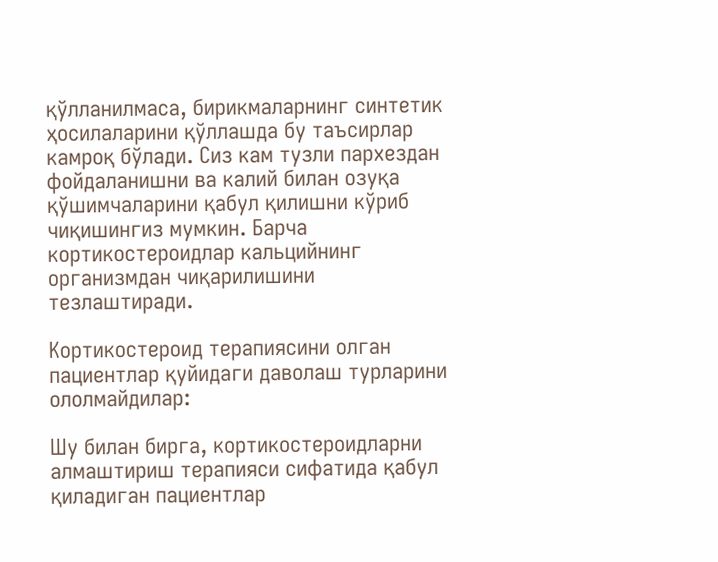қўлланилмаса, бирикмаларнинг синтетик ҳосилаларини қўллашда бу таъсирлар камроқ бўлади. Сиз кам тузли пархездан фойдаланишни ва калий билан озуқа қўшимчаларини қабул қилишни кўриб чиқишингиз мумкин. Барча кортикостероидлар кальцийнинг организмдан чиқарилишини тезлаштиради.

Кортикостероид терапиясини олган пациентлар қуйидаги даволаш турларини ололмайдилар:

Шу билан бирга, кортикостероидларни алмаштириш терапияси сифатида қабул қиладиган пациентлар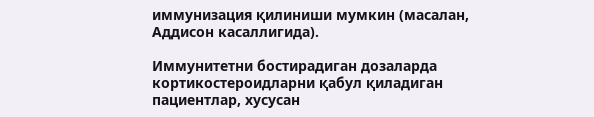иммунизация қилиниши мумкин (масалан, Аддисон касаллигида).

Иммунитетни бостирадиган дозаларда кортикостероидларни қабул қиладиган пациентлар, хусусан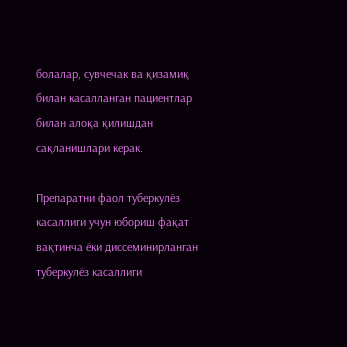болалар, сувчечак ва қизамиқ билан касалланган пациентлар билан алоқа қилишдан сақланишлари керак.

Препаратни фаол туберкулёз касаллиги учун юбориш фақат вақтинча ёки диссеминирланган туберкулёз касаллиги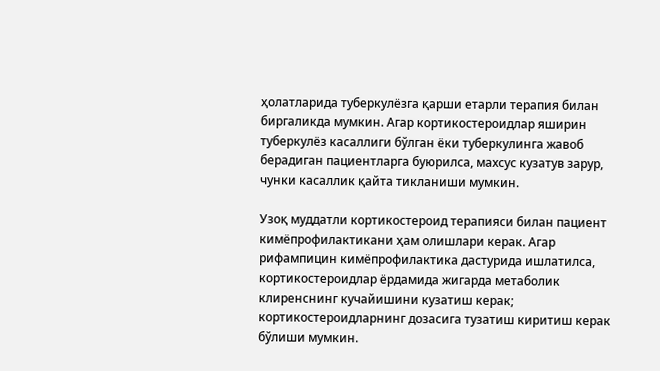ҳолатларида туберкулёзга қарши етарли терапия билан биргаликда мумкин. Агар кортикостероидлар яширин туберкулёз касаллиги бўлган ёки туберкулинга жавоб берадиган пациентларга буюрилса, махсус кузатув зарур, чунки касаллик қайта тикланиши мумкин.

Узоқ муддатли кортикостероид терапияси билан пациент кимёпрофилактикани ҳам олишлари керак. Агар рифампицин кимёпрофилактика дастурида ишлатилса, кортикостероидлар ёрдамида жигарда метаболик клиренснинг кучайишини кузатиш керак; кортикостероидларнинг дозасига тузатиш киритиш керак бўлиши мумкин.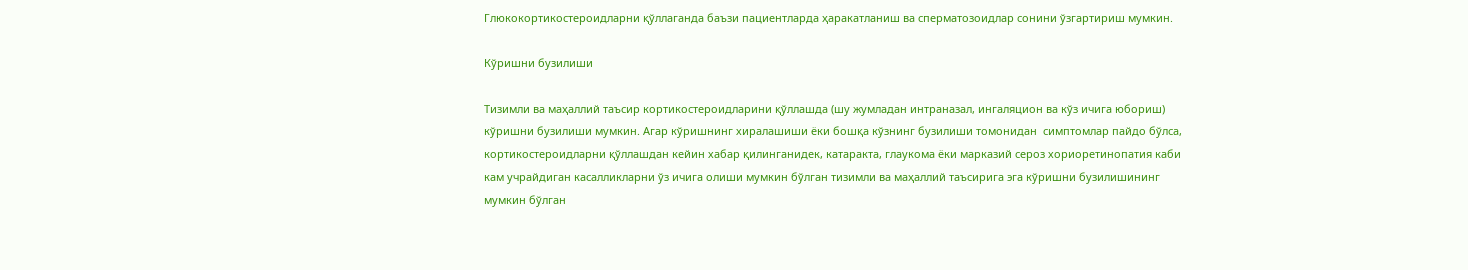Глюкокортикостероидларни қўллаганда баъзи пациентларда ҳаракатланиш ва сперматозоидлар сонини ўзгартириш мумкин.

Кўришни бузилиши

Тизимли ва маҳаллий таъсир кортикостероидларини қўллашда (шу жумладан интраназал, ингаляцион ва кўз ичига юбориш) кўришни бузилиши мумкин. Агар кўришнинг хиралашиши ёки бошқа кўзнинг бузилиши томонидан  симптомлар пайдо бўлса, кортикостероидларни қўллашдан кейин хабар қилинганидек, катаракта, глаукома ёки марказий сероз хориоретинопатия каби кам учрайдиган касалликларни ўз ичига олиши мумкин бўлган тизимли ва маҳаллий таъсирига эга кўришни бузилишининг мумкин бўлган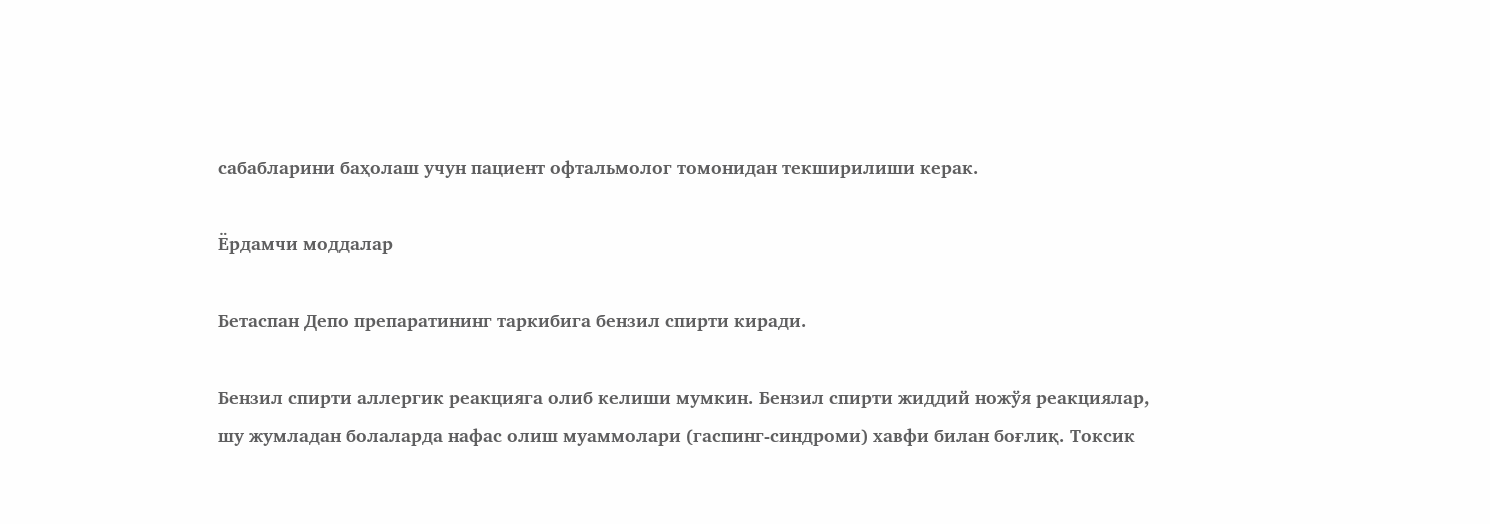сабабларини баҳолаш учун пациент офтальмолог томонидан текширилиши керак.

Ёрдамчи моддалар

Бетаспан Депо препаратининг таркибига бензил спирти киради.

Бензил спирти аллергик реакцияга олиб келиши мумкин. Бензил спирти жиддий ножўя реакциялар, шу жумладан болаларда нафас олиш муаммолари (гаспинг-синдроми) хавфи билан боғлиқ. Токсик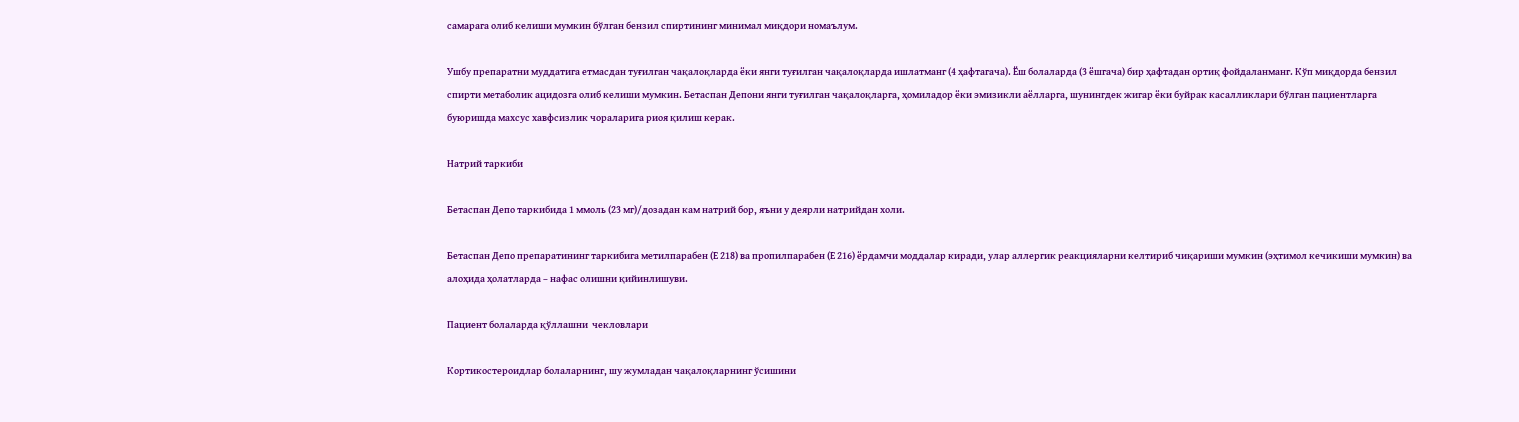самарага олиб келиши мумкин бўлган бензил спиртининг минимал миқдори номаълум.

Ушбу препаратни муддатига етмасдан туғилган чақалоқларда ёки янги туғилган чақалоқларда ишлатманг (4 ҳафтагача). Ёш болаларда (3 ёшгача) бир ҳафтадан ортиқ фойдаланманг. Кўп миқдорда бензил спирти метаболик ацидозга олиб келиши мумкин. Бетаспан Депони янги туғилган чақалоқларга, ҳомиладор ёки эмизикли аёлларга, шунингдек жигар ёки буйрак касалликлари бўлган пациентларга буюришда махсус хавфсизлик чораларига риоя қилиш керак.

Натрий таркиби

Бетаспан Депо таркибида 1 ммоль (23 мг)/дозадан кам натрий бор, яъни у деярли натрийдан холи.

Бетаспан Депо препаратининг таркибига метилпарабен (Е 218) ва пропилпарабен (Е 216) ёрдамчи моддалар киради, улар аллергик реакцияларни келтириб чиқариши мумкин (эҳтимол кечикиши мумкин) ва алоҳида ҳолатларда – нафас олишни қийинлишуви.

Пациент болаларда қўллашни  чекловлари

Кортикостероидлар болаларнинг, шу жумладан чақалоқларнинг ўсишини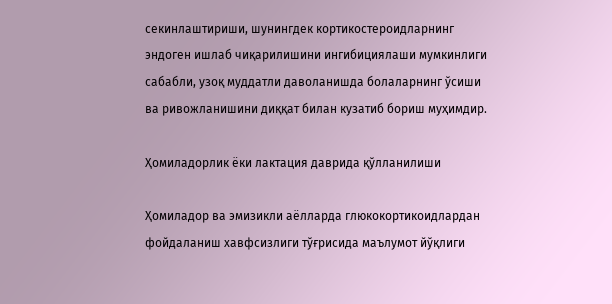секинлаштириши, шунингдек кортикостероидларнинг эндоген ишлаб чиқарилишини ингибициялаши мумкинлиги сабабли, узоқ муддатли даволанишда болаларнинг ўсиши ва ривожланишини диққат билан кузатиб бориш муҳимдир.

Ҳомиладорлик ёки лактация даврида қўлланилиши

Ҳомиладор ва эмизикли аёлларда глюкокортикоидлардан фойдаланиш хавфсизлиги тўғрисида маълумот йўқлиги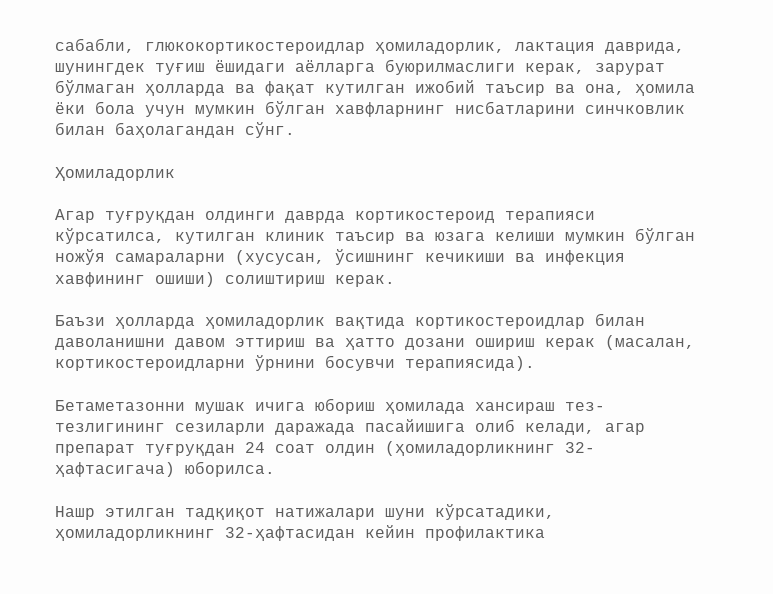сабабли, глюкокортикостероидлар ҳомиладорлик, лактация даврида, шунингдек туғиш ёшидаги аёлларга буюрилмаслиги керак, зарурат бўлмаган ҳолларда ва фақат кутилган ижобий таъсир ва она, ҳомила ёки бола учун мумкин бўлган хавфларнинг нисбатларини синчковлик билан баҳолагандан сўнг.

Ҳомиладорлик

Агар туғруқдан олдинги даврда кортикостероид терапияси кўрсатилса, кутилган клиник таъсир ва юзага келиши мумкин бўлган ножўя самараларни (хусусан, ўсишнинг кечикиши ва инфекция хавфининг ошиши) солиштириш керак.

Баъзи ҳолларда ҳомиладорлик вақтида кортикостероидлар билан даволанишни давом эттириш ва ҳатто дозани ошириш керак (масалан, кортикостероидларни ўрнини босувчи терапиясида).

Бетаметазонни мушак ичига юбориш ҳомилада хансираш тез-тезлигининг сезиларли даражада пасайишига олиб келади, агар препарат туғруқдан 24 соат олдин (ҳомиладорликнинг 32-ҳафтасигача) юборилса.

Нашр этилган тадқиқот натижалари шуни кўрсатадики, ҳомиладорликнинг 32-ҳафтасидан кейин профилактика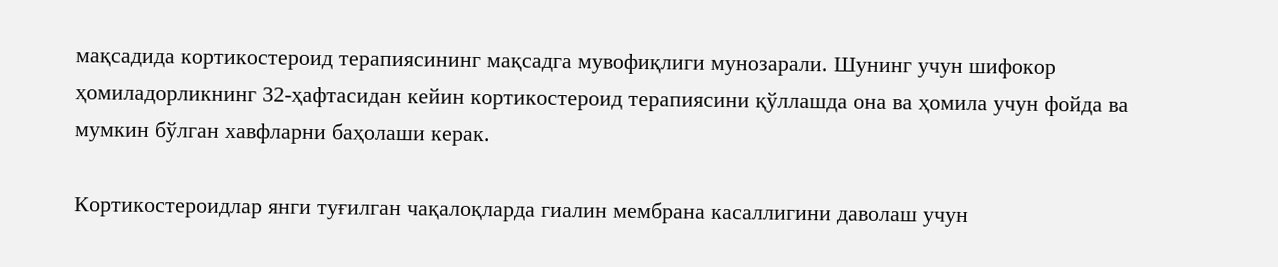мақсадида кортикостероид терапиясининг мақсадга мувофиқлиги мунозарали. Шунинг учун шифокор ҳомиладорликнинг 32-ҳафтасидан кейин кортикостероид терапиясини қўллашда она ва ҳомила учун фойда ва мумкин бўлган хавфларни баҳолаши керак.

Кортикостероидлар янги туғилган чақалоқларда гиалин мембрана касаллигини даволаш учун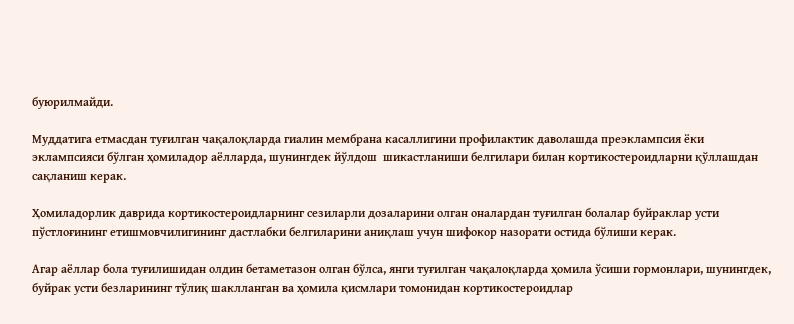буюрилмайди.

Муддатига етмасдан туғилган чақалоқларда гиалин мембрана касаллигини профилактик даволашда преэклампсия ёки эклампсияси бўлган ҳомиладор аёлларда, шунингдек йўлдош  шикастланиши белгилари билан кортикостероидларни қўллашдан сақланиш керак.

Ҳомиладорлик даврида кортикостероидларнинг сезиларли дозаларини олган оналардан туғилган болалар буйраклар усти пўстлоғининг етишмовчилигининг дастлабки белгиларини аниқлаш учун шифокор назорати остида бўлиши керак.

Агар аёллар бола туғилишидан олдин бетаметазон олган бўлса, янги туғилган чақалоқларда ҳомила ўсиши гормонлари, шунингдек, буйрак усти безларининг тўлиқ шаклланган ва ҳомила қисмлари томонидан кортикостероидлар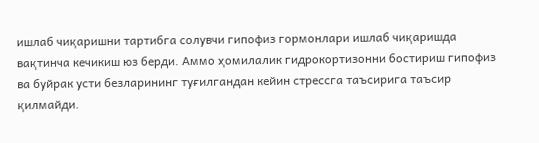ишлаб чиқаришни тартибга солувчи гипофиз гормонлари ишлаб чиқаришда вақтинча кечикиш юз берди. Аммо ҳомилалик гидрокортизонни бостириш гипофиз ва буйрак усти безларининг туғилгандан кейин стрессга таъсирига таъсир қилмайди.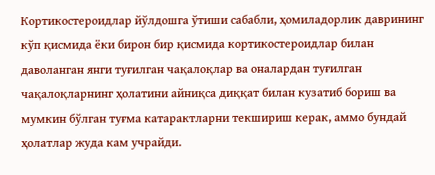Кортикостероидлар йўлдошга ўтиши сабабли, ҳомиладорлик даврининг кўп қисмида ёки бирон бир қисмида кортикостероидлар билан даволанган янги туғилган чақалоқлар ва оналардан туғилган чақалоқларнинг ҳолатини айниқса диққат билан кузатиб бориш ва мумкин бўлган туғма катарактларни текшириш керак, аммо бундай ҳолатлар жуда кам учрайди.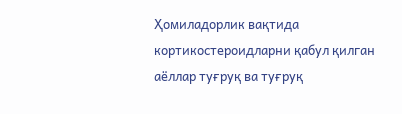Ҳомиладорлик вақтида кортикостероидларни қабул қилган аёллар туғруқ ва туғруқ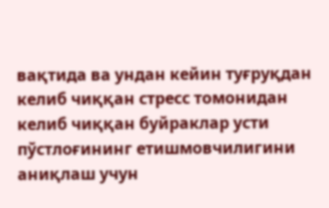вақтида ва ундан кейин туғруқдан келиб чиққан стресс томонидан келиб чиққан буйраклар усти пўстлоғининг етишмовчилигини аниқлаш учун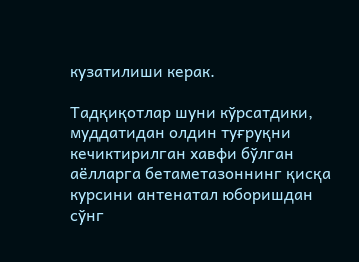кузатилиши керак.

Тадқиқотлар шуни кўрсатдики, муддатидан олдин туғруқни кечиктирилган хавфи бўлган аёлларга бетаметазоннинг қисқа курсини антенатал юборишдан сўнг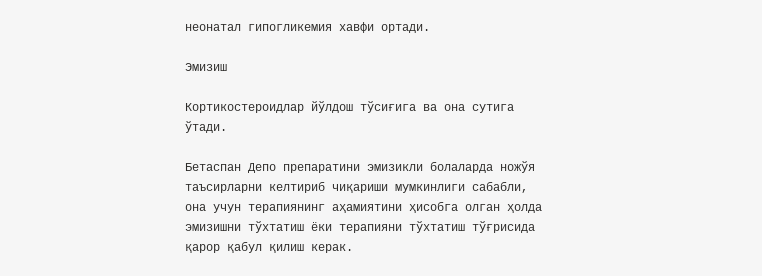неонатал гипогликемия хавфи ортади.

Эмизиш

Кортикостероидлар йўлдош тўсиғига ва она сутига ўтади.

Бетаспан Депо препаратини эмизикли болаларда ножўя таъсирларни келтириб чиқариши мумкинлиги сабабли, она учун терапиянинг аҳамиятини ҳисобга олган ҳолда эмизишни тўхтатиш ёки терапияни тўхтатиш тўғрисида қарор қабул қилиш керак.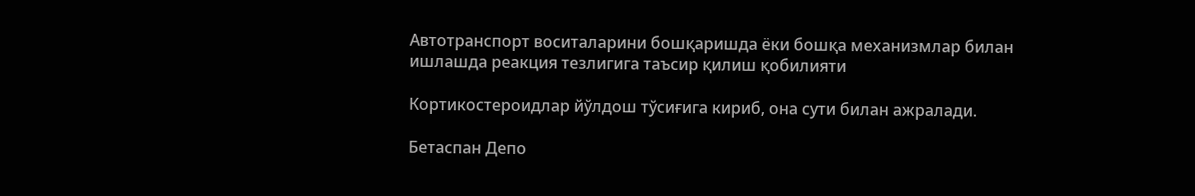Автотранспорт воситаларини бошқаришда ёки бошқа механизмлар билан ишлашда реакция тезлигига таъсир қилиш қобилияти

Кортикостероидлар йўлдош тўсиғига кириб, она сути билан ажралади.

Бетаспан Депо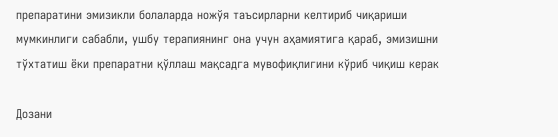препаратини эмизикли болаларда ножўя таъсирларни келтириб чиқариши мумкинлиги сабабли, ушбу терапиянинг она учун аҳамиятига қараб, эмизишни тўхтатиш ёки препаратни қўллаш мақсадга мувофиқлигини кўриб чиқиш керак

Дозани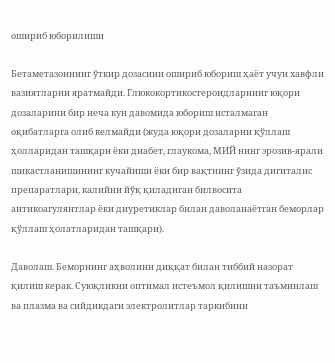ошириб юборилиши

Бетаметазоннинг ўткир дозасини ошириб юбориш ҳаёт учун хавфли вазиятларни яратмайди. Глюкокортикостероидларнинг юқори дозаларини бир неча кун давомида юбориш исталмаган оқибатларга олиб келмайди (жуда юқори дозаларни қўллаш ҳолларидан ташқари ёки диабет, глаукома, МИЙ нинг эрозив-ярали шикастланишининг кучайиши ёки бир вақтнинг ўзида дигиталис препаратлари, калийни йўқ қиладиган билвосита антикоагулянтлар ёки диуретиклар билан даволанаётган беморлар қўллаш ҳолатларидан ташқари).

Даволаш. Беморнинг аҳволини диққат билан тиббий назорат қилиш керак. Суюқликни оптимал истеъмол қилишни таъминлаш ва плазма ва сийдикдаги электролитлар таркибини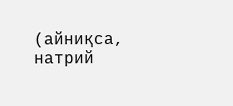(айниқса, натрий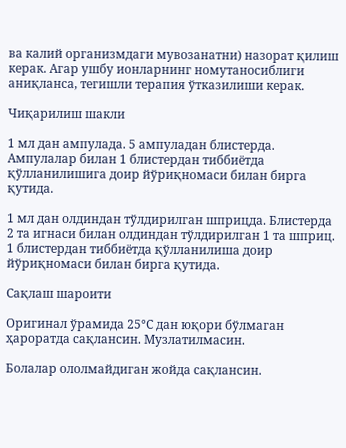ва калий организмдаги мувозанатни) назорат қилиш керак. Агар ушбу ионларнинг номутаносиблиги аниқланса, тегишли терапия ўтказилиши керак.

Чиқарилиш шакли

1 мл дан ампулада. 5 ампуладан блистерда. Ампулалар билан 1 блистердан тиббиётда қўлланилишига доир йўриқномаси билан бирга қутида.

1 мл дан олдиндан тўлдирилган шприцда. Блистерда 2 та игнаси билан олдиндан тўлдирилган 1 та шприц. 1 блистердан тиббиётда қўлланилиша доир йўриқномаси билан бирга қутида.

Сақлаш шароити

Оригинал ўрамида 25°С дан юқори бўлмаган ҳароратда сақлансин. Музлатилмасин.

Болалар ололмайдиган жойда сақлансин.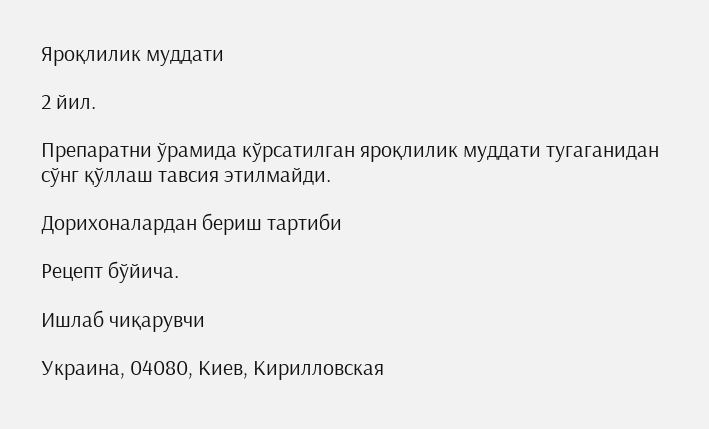Яроқлилик муддати

2 йил.

Препаратни ўрамида кўрсатилган яроқлилик муддати тугаганидан сўнг қўллаш тавсия этилмайди.

Дорихоналардан бериш тартиби

Рецепт бўйича.

Ишлаб чиқарувчи

Украина, 04080, Киев, Кирилловская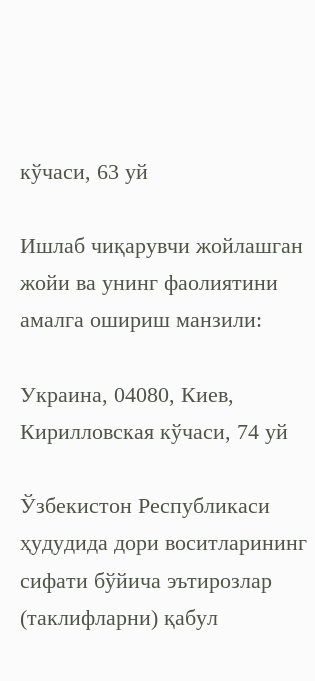кўчаси, 63 уй

Ишлаб чиқарувчи жойлашган жойи ва унинг фаолиятини амалга ошириш манзили:

Украина, 04080, Киев, Кирилловская кўчаси, 74 уй

Ўзбекистон Республикаси ҳудудида дори воситларининг сифати бўйича эътирозлар (таклифларни) қабул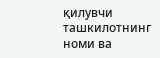қилувчи ташкилотнинг номи ва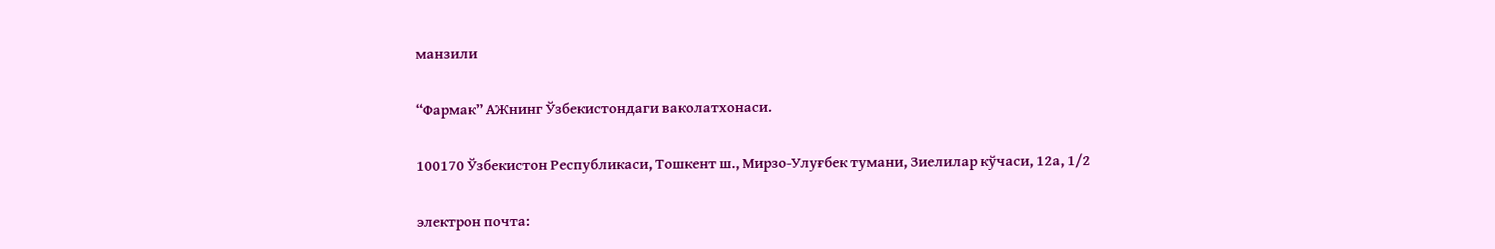манзили

“Фармак” АЖнинг Ўзбекистондаги ваколатхонаси.

100170 Ўзбекистон Республикаси, Тошкент ш., Мирзо-Улуғбек тумани, Зиелилар кўчаси, 12а, 1/2

электрон почта: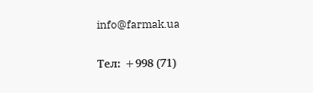info@farmak.ua

Тел: +998 (71)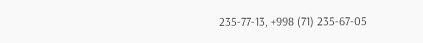235-77-13, +998 (71) 235-67-05